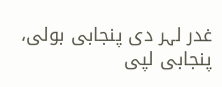غدر لہر دی پنجابی بولی، پنجابی لپی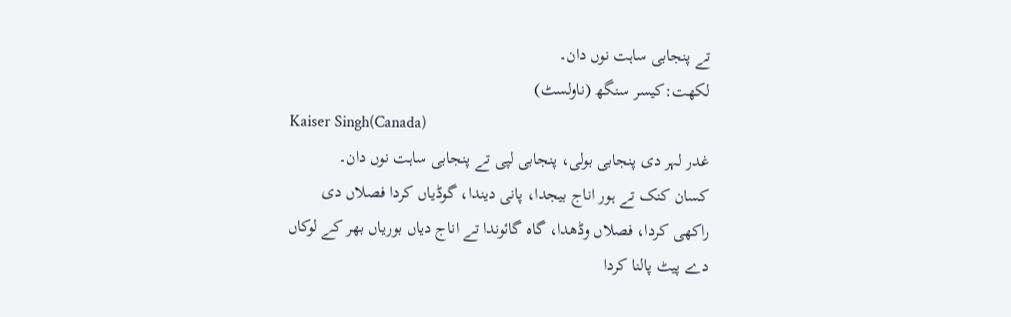تے پنجابی ساہت نوں دان۔
لکھت:کیسر سنگھ (ناولسٹ)
Kaiser Singh(Canada)
غدر لہر دی پنجابی بولی، پنجابی لپی تے پنجابی ساہت نوں دان۔
کسان کنک تے ہور اناج بیجدا، پانی دیندا، گوڈیاں کردا فصلاں دی راکھی کردا، فصلاں وڈھدا، گاہ گائوندا تے اناج دیاں بوریاں بھر کے لوکاں دے پیٹ پالنا کردا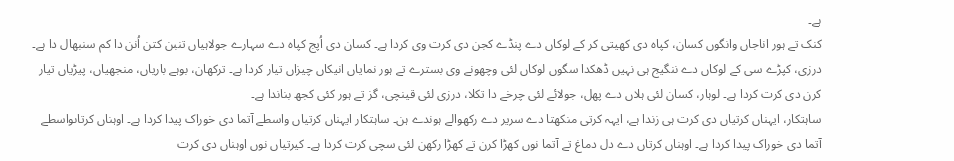ہے۔
کنک تے ہور اناجاں وانگوں کسان، کپاہ دی کھیتی کر کے لوکاں دے پنڈے کجن دی کرت وی کردا ہے۔ کسان دی اُپج کپاہ دے سہارے جولاہیاں تنبن کتن اُنن دا کم سنبھال دا ہے۔ درزی، کپڑے سی کے لوکاں دے ننگیج ہی نہیں ڈھکدا سگوں لوکاں لئی وچھونے وی بسترے تے ہور نمایاں انیکاں چیزاں تیار کردا ہے۔ ترکھان، بوہے باریاں، منجھیاں، پیڑیاں تیار کرن دی کرت کردا ہے۔ لوہار، کسان لئی ہلاں دے پھل، جولائے لئی چرخے دا تکلا، درزی لئی قینچی، گز تے ہور کئی کجھ بناندا ہے۔
ساہتکار، ایہناں کرتیاں دی کرت ہی زندا ہے، ایہہ کرتی منکھتا دے سریر دے رکھوالے ہوندے ہن۔ ساہتکار ایہناں کرتیاں واسطے آتما دی خوراک پیدا کردا ہے۔ اوہناں کرتاںواسطے آتما دی خوراک پیدا کردا ہے۔ اوہناں کرتاں دے دل دماغ تے آتما نوں کھڑا کرن تے کھڑا رکھن لئی سچی کرت کردا ہے۔ کیرتیاں نوں اوہناں دی کرت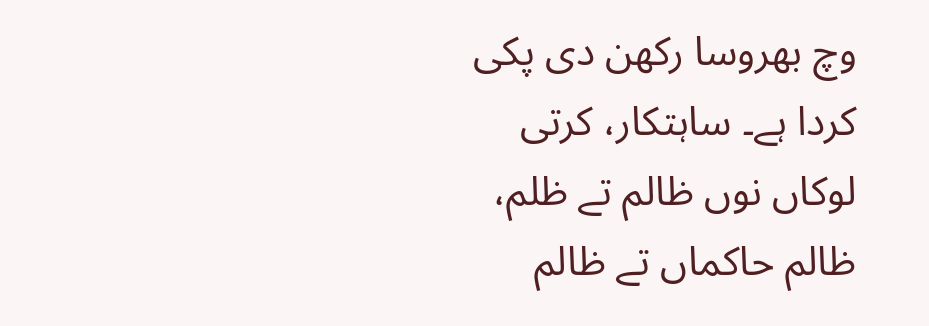وچ بھروسا رکھن دی پکی کردا ہے۔ ساہتکار، کرتی لوکاں نوں ظالم تے ظلم، ظالم حاکماں تے ظالم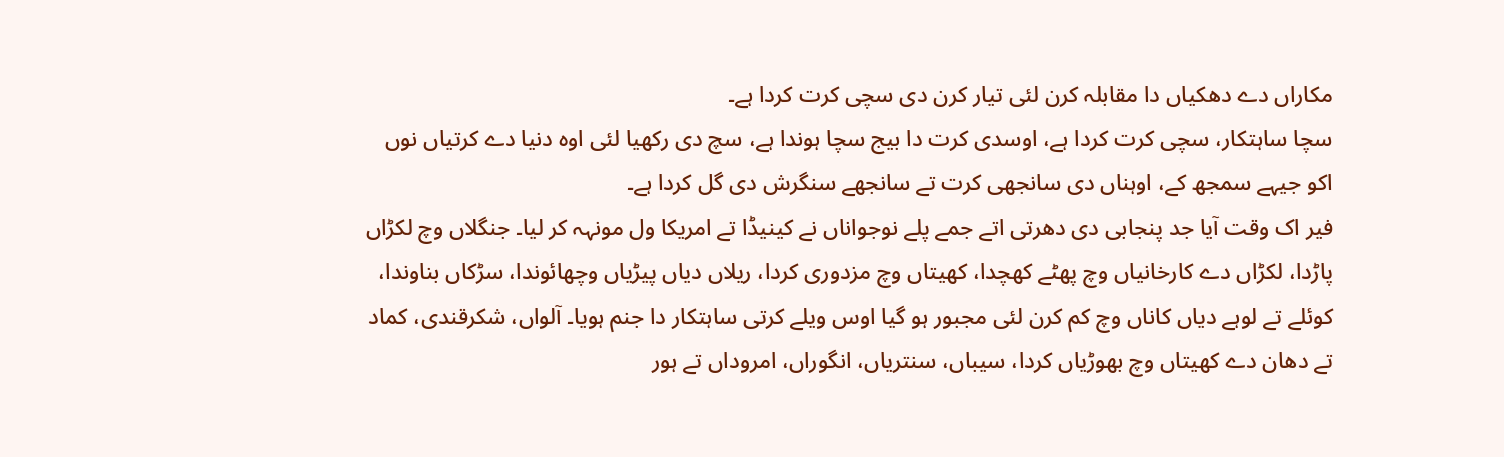مکاراں دے دھکیاں دا مقابلہ کرن لئی تیار کرن دی سچی کرت کردا ہے۔
سچا ساہتکار، سچی کرت کردا ہے، اوسدی کرت دا بیج سچا ہوندا ہے، سچ دی رکھیا لئی اوہ دنیا دے کرتیاں نوں اکو جیہے سمجھ کے، اوہناں دی سانجھی کرت تے سانجھے سنگرش دی گل کردا ہے۔
فیر اک وقت آیا جد پنجابی دی دھرتی اتے جمے پلے نوجواناں نے کینیڈا تے امریکا ول مونہہ کر لیا۔ جنگلاں وچ لکڑاں پاڑدا، لکڑاں دے کارخانیاں وچ پھٹے کھچدا، کھیتاں وچ مزدوری کردا، ریلاں دیاں پیڑیاں وچھائوندا، سڑکاں بناوندا، کوئلے تے لوہے دیاں کاناں وچ کم کرن لئی مجبور ہو گیا اوس ویلے کرتی ساہتکار دا جنم ہویا۔ آلواں، شکرقندی، کماد تے دھان دے کھیتاں وچ بھوڑیاں کردا، سیباں، سنتریاں، انگوراں، امروداں تے ہور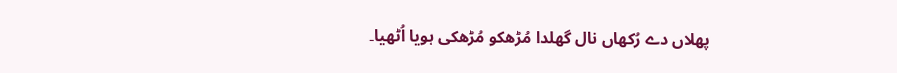پھلاں دے رُکھاں نال گھلدا مُڑھکو مُڑھکی ہویا اُٹھیا۔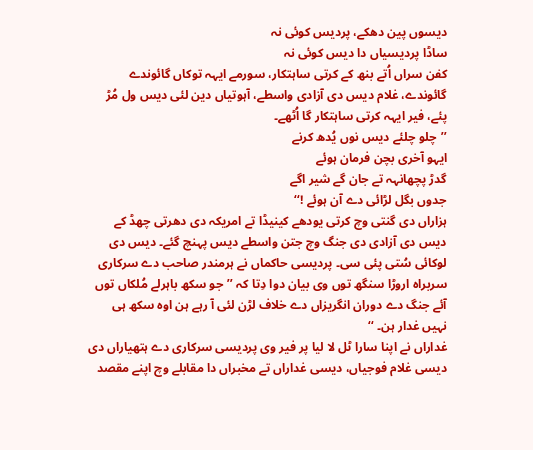دیسوں پین دھکے، پردیس کوئی نہ
ساڈا پردیسیاں دا دیس کوئی نہ
کفن سراں اُتے بنھ کے کرتی ساہتکار، سورمے ایہہ توکاں گائوندے گائوندے، غلام دیس دی آزادی واسطے، آہوتیاں دین لئی دیس ول مُڑ پئے، فیر ایہہ کرتی ساہتکار گا اُٹھے۔
’’چلو چلئے دیس نوں یُدھ کرنے
ایہو آخری بچن فرمان ہوئے
گدڑ پچھانہہ تے جان گے شیر اگے
جدوں بگل لڑائی دے آن ہوئے !‘‘
ہزاراں دی گنتی وچ کرتی یودھے کینیڈا تے امریکہ دی دھرتی چھڈ کے دیس دی آزادی دی جنگ وچ جتن واسطے دیس پہنچ گئے۔ دیس دی لوکائی سُتی پئی سی۔ پردیسی حاکماں نے ہرمندر صاحب دے سرکاری سربراہ اروڑا سنگھ توں وی بیان دوا دِتا کہ ’’جو سکھ باہرلے مُلکاں توں آئے جنگ دے دوران انگریزاں دے خلاف لڑن لئی آ رہے ہن اوہ سکھ ہی نہیں غدار ہن۔ ‘‘
غداراں نے اپنا سارا ٹل لا لیا پر فیر وی پردیسی سرکاری دے ہتھیاراں دی دیسی غلام فوجیاں، دیسی غداراں تے مخبراں دا مقابلے وچ اپنے مقصد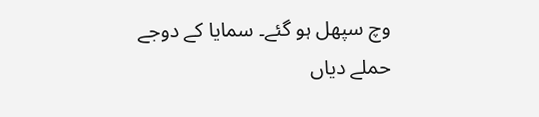وچ سپھل ہو گئے۔ سمایا کے دوجے حملے دیاں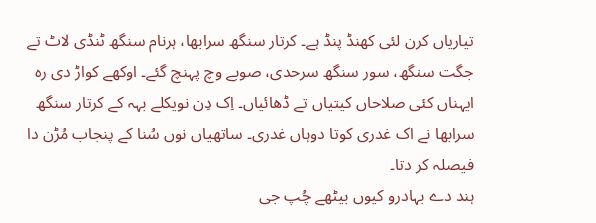تیاریاں کرن لئی کھنڈ پنڈ ہے۔ کرتار سنگھ سرابھا، ہرنام سنگھ ٹنڈی لاٹ تے جگت سنگھ، سور سنگھ سرحدی، صوبے وچ پہنچ گئے۔ اوکھے کواڑ دی رہ ایہناں کئی صلاحاں کیتیاں تے ڈھائیاں۔ اِک دِن نویکلے بہہ کے کرتار سنگھ سرابھا نے اک غدری کوتا دوہاں غدری۔ ساتھیاں نوں سُنا کے پنجاب مُڑن دا فیصلہ کر دتا۔
ہند دے بہادرو کیوں بیٹھے چُپ جی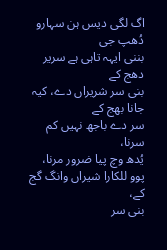اگ لگی دیس ہن سہارو دُھپ جی
بننی ایہہ تاہی ہے سریر دھج کے
بنی سر شریراں دے، کیہ جانا بھج کے
سر دے باجھ نہیں کم سرنا،
یُدھ وچ پیا ضرور مرنا،
پوو للکارا شیراں وانگ گج کے،
بنی سر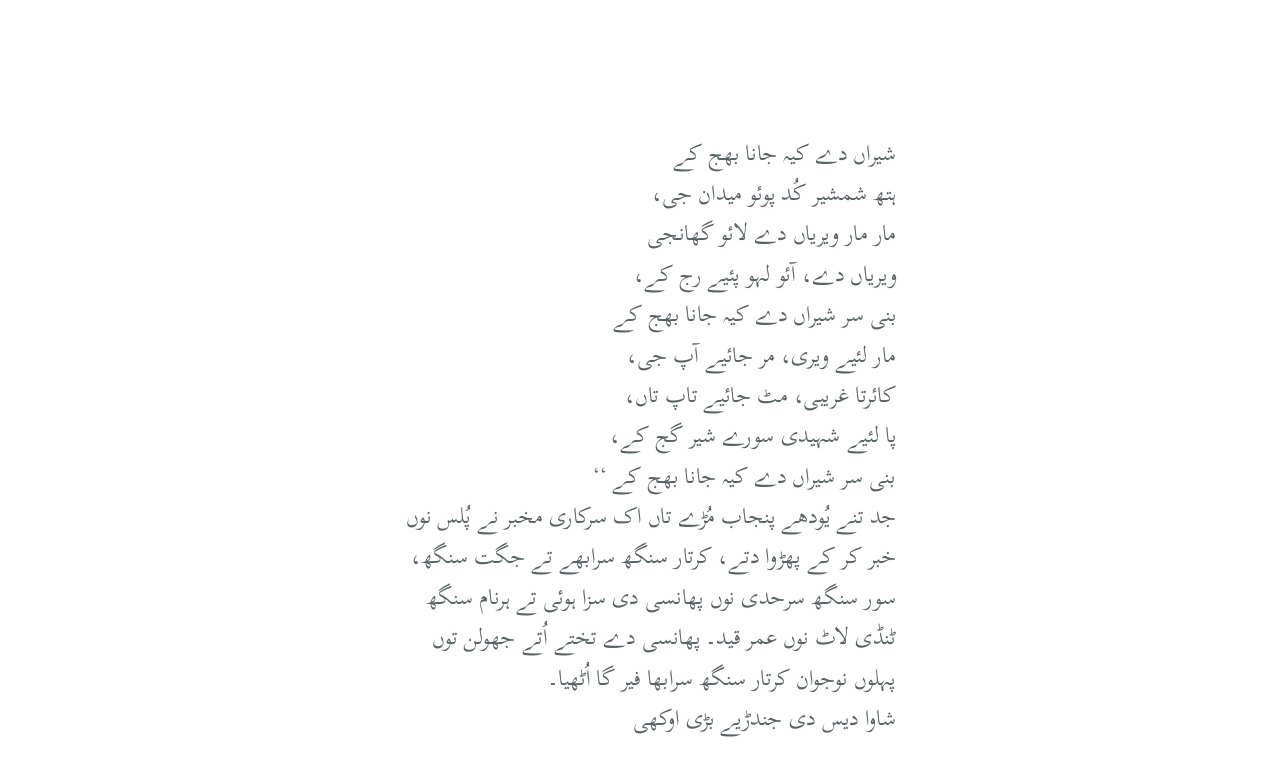شیراں دے کیہ جانا بھج کے
ہتھ شمشیر کُد پوئو میدان جی،
مار مار ویریاں دے لائو گھانجی
ویریاں دے، آئو لہو پئیے رج کے،
بنی سر شیراں دے کیہ جانا بھج کے
مار لئیے ویری، مر جائیے آپ جی،
کائرتا غریبی، مٹ جائیے تاپ تاں،
پا لئیے شہیدی سورے شیر گج کے،
بنی سر شیراں دے کیہ جانا بھج کے ‘‘
جد تنے یُودھے پنجاب مُڑے تاں اک سرکاری مخبر نے پُلس نوں خبر کر کے پھڑوا دتے، کرتار سنگھ سرابھے تے جگت سنگھ، سور سنگھ سرحدی نوں پھانسی دی سزا ہوئی تے ہرنام سنگھ ٹنڈی لاٹ نوں عمر قید۔ پھانسی دے تختے اُتے جھولن توں پہلوں نوجوان کرتار سنگھ سرابھا فیر گا اُٹھیا۔
شاوا دیس دی جندڑیے بڑی اوکھی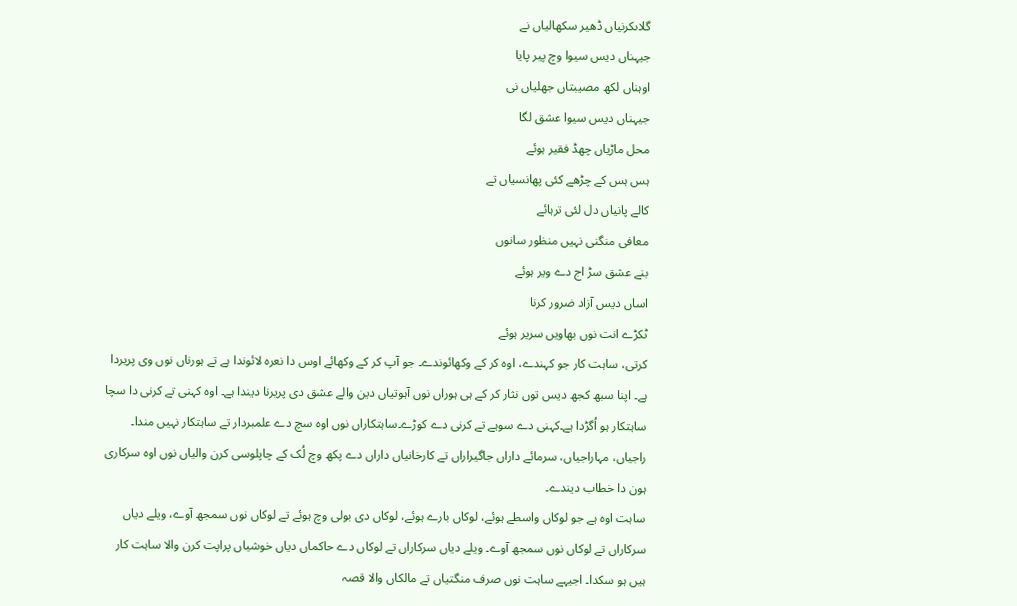گلاںکرنیاں ڈھیر سکھالیاں نے
جیہناں دیس سیوا وچ پیر پایا
اوہناں لکھ مصیبتاں جھلیاں نی
جیہناں دیس سیوا عشق لگا
محل ماڑیاں چھڈ فقیر ہوئے
ہس ہس کے چڑھے کئی پھانسیاں تے
کالے پانیاں دل لئی ترہائے
معافی منگنی نہیں منظور سانوں
بنے عشق سڑ اج دے ویر ہوئے
اساں دیس آزاد ضرور کرنا
ٹکڑے انت نوں بھاویں سریر ہوئے
کرتی، ساہت کار جو کہندے، اوہ کر کے وکھائوندے۔ جو آپ کر کے وکھائے اوس دا نعرہ لائوندا ہے تے ہورناں نوں وی پریردا ہے۔ اپنا سبھ کجھ دیس توں نثار کر کے ہی ہوراں نوں آہوتیاں دین والے عشق دی پریرنا دیندا ہے۔ اوہ کہنی تے کرنی دا سچا ساہتکار ہو اُگڑدا ہے۔کہنی دے سوہے تے کرنی دے کوڑے۔ساہتکاراں نوں اوہ سچ دے علمبردار تے ساہتکار نہیں مندا۔ راجیاں، مہاراجیاں، سرمائے داراں جاگیراراں تے کارخانیاں داراں دے پکھ وچ لُک کے چاپلوسی کرن والیاں نوں اوہ سرکاری ہون دا خطاب دیندے۔
ساہت اوہ ہے جو لوکاں واسطے ہوئے، لوکاں بارے ہوئے، لوکاں دی بولی وچ ہوئے تے لوکاں نوں سمجھ آوے، ویلے دیاں سرکاراں تے لوکاں نوں سمجھ آوے۔ ویلے دیاں سرکاراں تے لوکاں دے حاکماں دیاں خوشیاں پراپت کرن والا ساہت کار ہیں ہو سکدا۔ اجیہے ساہت نوں صرف منگتیاں تے مالکاں والا قصہ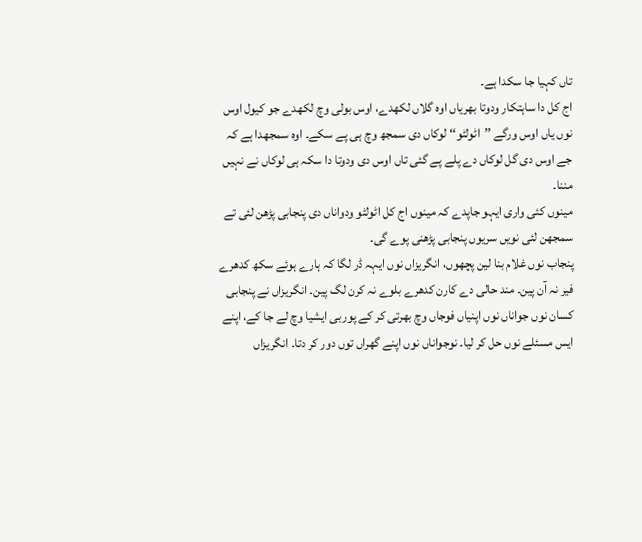تاں کہیا جا سکدا ہے۔
اج کل دا ساہتکار ودوتا بھریاں اوہ گلاں لکھدے، اوس بولی وچ لکھدے جو کیول اوس نوں یاں اوس ورگے ’’اٹولٹو‘‘ لوکاں دی سمجھ وچ ہی پے سکے۔ اوہ سمجھدا ہے کہ جے اوس دی گل لوکاں دے پلے پے گئی تاں اوس دی ودوتا دا سکہ ہی لوکاں نے نہیں مننا۔
مینوں کئی واری ایہو جاپدے کہ مینوں اج کل اٹولٹو ودواناں دی پنجابی پڑھن لئی تے سمجھن لئی نویں سریوں پنجابی پڑھنی پوے گی۔
پنجاب نوں غلام بنا لین پچھوں، انگریزاں نوں ایہہ ڈر لگا کہ ہارے ہوئے سکھ کدھرے فیر نہ آن پین۔ مند حالی دے کارن کدھرے بلوے نہ کرن لگ پین۔ انگریزاں نے پنجابی کسان نوں جواناں نوں اپنیاں فوجاں وچ بھرتی کر کے پوربی ایشیا وچ لے جا کے، اپنے ایس مسئلے نوں حل کر لیا۔ نوجواناں نوں اپنے گھراں توں دور کر دتا۔ انگریزاں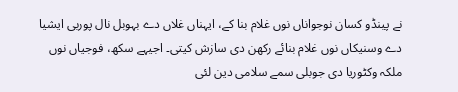نے پینڈو کسان نوجواناں نوں غلام بنا کے، ایہناں غلاں دے بہوبل نال پوربی ایشیا دے وسنیکاں نوں غلام بنائے رکھن دی سازش کیتی۔ اجیہے سکھ، فوجیاں نوں ملکہ وکٹوریا دی جوبلی سمے سلامی دین لئی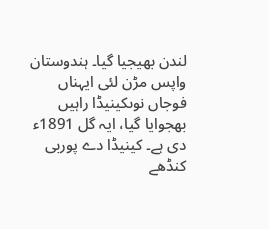لندن بھیجیا گیا۔ ہندوستان واپس مڑن لئی ایہناں فوجاں نوںکینیڈا راہیں بھجوایا گیا، ایہ گل 1891ء دی ہے۔ کینیڈا دے پوربی کنڈھے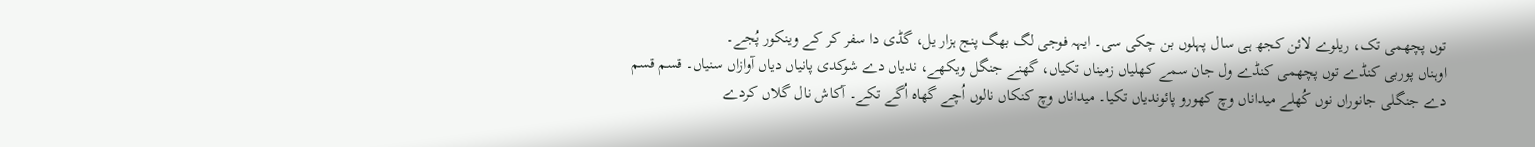توں پچھمی تک، ریلوے لائن کجھ ہی سال پہلوں بن چکی سی۔ ایہہ فوجی لگ بھگ پنج ہزار یل، گڈی دا سفر کر کے وینکور پُجے۔
اوہناں پوربی کنڈے توں پچھمی کنڈے ول جان سمے کھلیاں زمیناں تکیاں، گھنے جنگل ویکھے، ندیاں دے شوکدی پانیاں دیاں آوازاں سنیاں۔ قسم قسم دے جنگلی جانوراں نوں کُھلے میداناں وچ کھورو پائوندیاں تکیا۔ میداناں وچ کنکاں نالوں اُچے گھاہ اُگے تکے۔ آکاش نال گلاں کردے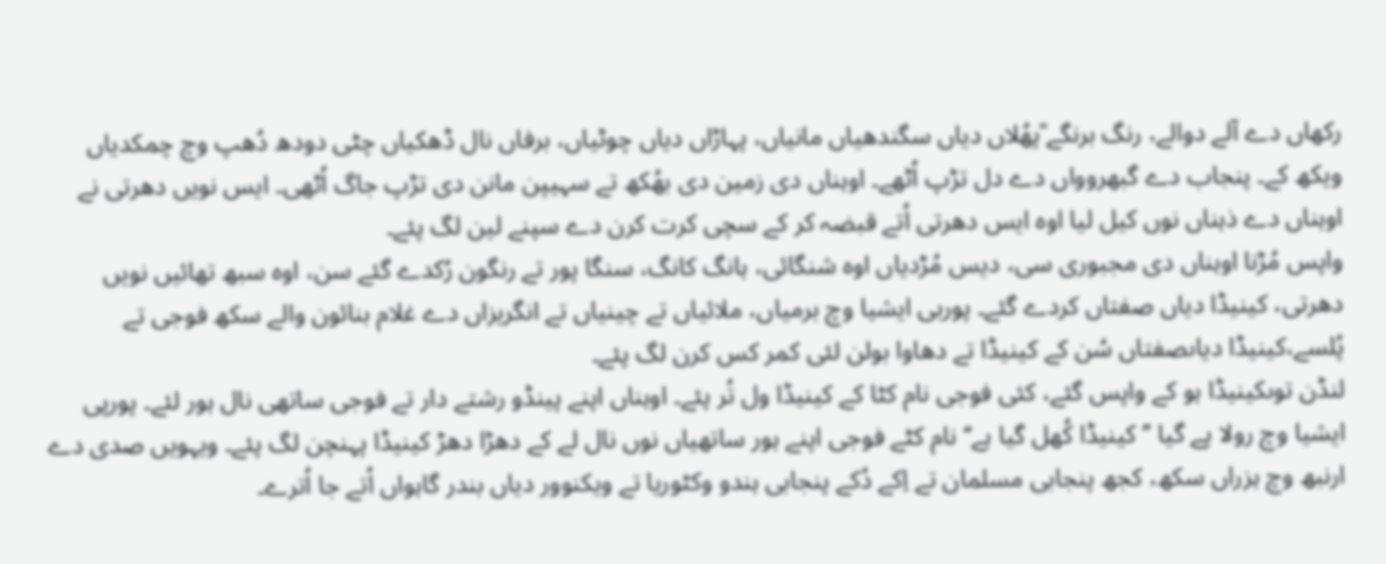رکھاں دے آلے دوالے، رنگ برنگے ؒپھُلاں دیاں سگندھیاں مانیاں، پہاڑاں دیاں چوٹیاں، برفاں نال ڈھکیاں چٹی دودھ دُھپ وچ چمکدیاں ویکھ کے۔ پنجاب دے گبھروواں دے دل تڑپ اُٹھے۔ اوہناں دی زمین دی بھُکھ تے سہیپن مانن دی تڑپ جاگ اُٹھی۔ ایس نویں دھرتی نے اوہناں دے ذہناں نوں کیل لیا اوہ ایس دھرتی اُتے قبضہ کر کے سچی کرت کرن دے سپنے لین لگ پئے۔
واپس مُڑنا اوہناں دی مجبوری سی، دیس مُڑدیاں اوہ شنگائی، ہانگ کانگ، سنگا پور تے رنگون رُکدے گئے سن، اوہ سبھ تھائیں نویں دھرتی، کینیڈا دیاں صفتاں کردے گئے۔ پوربی ایشیا وچ برمیاں، ملائیاں تے چینیاں تے انگریزاں دے غلام بنائون والے سکھ فوجی تے پُلسے،کینیڈا دیاںصفتاں سُن کے کینیڈا تے دھاوا بولن لئی کمر کس کرن لگ پئے۔
لنڈن توںکینیڈا ہو کے واپس گئے، کئی فوجی نام کٹا کے کینیڈا ول تُر پئے۔ اوہناں اپنے پینڈو رشتے دار تے فوجی ساتھی نال ہور لئے۔ پورپی ایشیا وچ رولا پے گیا ’’کینیڈا کُھل گیا ہے‘‘ نام کٹے فوجی اپنے ہور ساتھیاں نوں نال لے کے دھڑا دھڑ کینیڈا پہنچن لگ پئے۔ ویہویں صدی دے ارنبھ وچ ہزراں سکھ، کجھ پنجابی مسلمان تے اِکے دُکے پنجابی ہندو وکٹوریا تے ویکنوور دیاں بندر گاہواں اُتے جا اُترے۔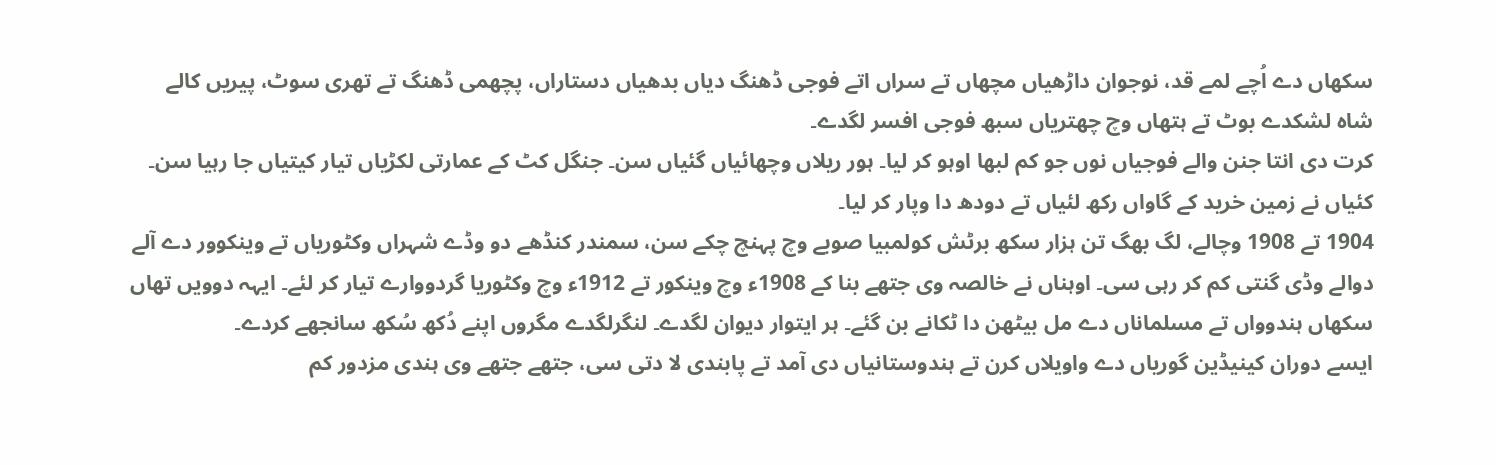سکھاں دے اُچے لمے قد، نوجوان داڑھیاں مچھاں تے سراں اتے فوجی ڈھنگ دیاں بدھیاں دستاراں، پچھمی ڈھنگ تے تھری سوٹ، پیریں کالے شاہ لشکدے بوٹ تے ہتھاں وچ چھتریاں سبھ فوجی افسر لگدے۔
کرت دی انتا جنن والے فوجیاں نوں جو کم لبھا اوہو کر لیا۔ ہور ریلاں وچھائیاں گئیاں سن۔ جنگل کٹ کے عمارتی لکڑیاں تیار کیتیاں جا رہیا سن۔ کئیاں نے زمین خرید کے گاواں رکھ لئیاں تے دودھ دا وپار کر لیا۔
1904 تے 1908 وچالے، لگ بھگ تن ہزار سکھ برٹش کولمبیا صوبے وچ پہنچ چکے سن، سمندر کنڈھے دو وڈے شہراں وکٹوریاں تے وینکوور دے آلے دوالے وڈی گنتی کم کر رہی سی۔ اوہناں نے خالصہ وی جتھے بنا کے 1908ء وچ وینکور تے 1912ء وچ وکٹوریا گردووارے تیار کر لئے۔ ایہہ دوویں تھاں سکھاں ہندوواں تے مسلماناں دے مل بیٹھن دا ٹکانے بن گئے۔ ہر ایتوار دیوان لگدے۔ لنگرلگدے مگروں اپنے دُکھ سُکھ سانجھے کردے۔
ایسے دوران کینیڈین گوریاں دے واویلاں کرن تے ہندوستانیاں دی آمد تے پابندی لا دتی سی، جتھے جتھے وی ہندی مزدور کم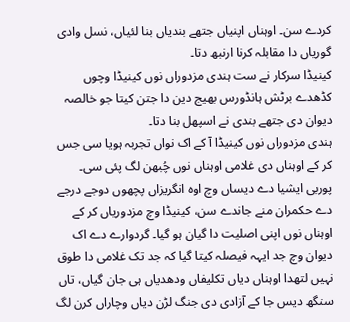کردے سن۔ اوہناں اپنیاں جتھے بندیاں بنا لئیاں، نسل وادی گوریاں دا مقابلہ کرنا ارنبھ دتا۔
کینیڈا سرکار نے ست ہندی مزدوراں نوں کینیڈا وچوں کڈھدے برٹش ہانڈورس بھیج دین دا جتن کیتا جو خالصہ دیوان دی جتھے بندی نے اسپھل بنا دتا۔
ہندی مزدوراں نوں کینیڈا آ کے اک نواں تجربہ ہویا سی جس کر کے اوہناں دی غلامی اوہناں نوں چُبھن لگ پئی سی۔ پوربی ایشیا دے دیساں وچ اوہ انگریزاں پچھوں دوجے درجے دے حکمران منے جاندے سن، کینیڈا وچ مزدوریاں کر کے اوہناں نوں اپنی اصلیت دا گیان ہو گیا۔ گردوارے دے اک دیوان وچ جد ایہہ فیصلہ کیتا گیا کہ جد تک غلامی دا طوق نہیں لتھدا اوہناں دیاں تکلیفاں ودھدیاں ہی جان گیاں، تاں سنگھ دیس جا کے آزادی دی جنگ لڑن دیاں وچاراں کرن لگ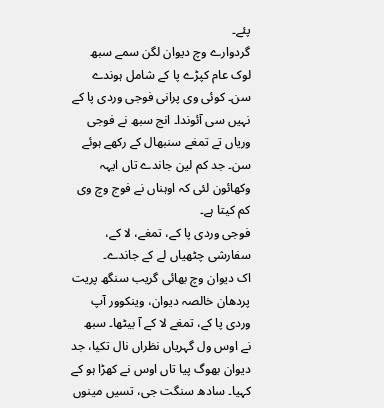پئے۔
گردوارے وچ دیوان لگن سمے سبھ لوک عام کپڑے پا کے شامل ہوندے سن۔ کوئی وی پرانی فوجی وردی پا کے نہیں سی آئوندا۔ انج سبھ نے فوجی وریاں تے تمغے سنبھال کے رکھے ہوئے سن۔ جد کم لین جاندے تاں ایہہ وکھائون لئی کہ اوہناں نے فوج وچ وی کم کیتا ہے۔
فوجی وردی پا کے، تمغے، لا کے، سفارشی چٹھیاں لے کے جاندے۔
اک دیوان وچ بھائی گریب سنگھ پریت پردھان خالصہ دیوان، وینکوور آپ وردی پا کے، تمغے لا کے آ بیٹھا۔ سبھ نے اوس ول گہریاں نظراں نال تکیا، جد دیوان بھوگ پیا تاں اوس نے کھڑا ہو کے کہیا۔ سادھ سنگت جی، تسیں مینوں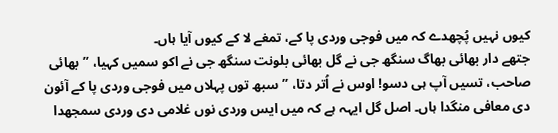کیوں نہیں پُچھدے کہ میں فوجی وردی پا کے، تمغے لا کے کیوں آیا ہاں۔
جتھے دار بھائی بھاگ سنگھ جی نے گل بھائی بلونت سنگھ جی نے اکو سمیں کہیا، ’’بھائی صاحب، تسیں آپ ہی دسو! اوس نے اُتر دتا، ’’سبھ توں پہلاں میں فوجی وردی پا کے آئون دی معافی منگدا ہاں۔ اصل گل ایہہ ہے کہ میں ایس وردی نوں غلامی دی وردی سمجھدا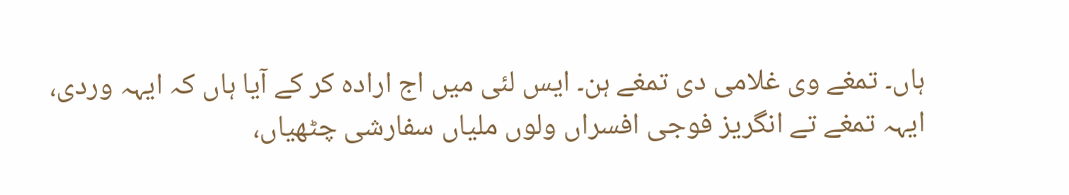ہاں۔ تمغے وی غلامی دی تمغے ہن۔ ایس لئی میں اج ارادہ کر کے آیا ہاں کہ ایہہ وردی، ایہہ تمغے تے انگریز فوجی افسراں ولوں ملیاں سفارشی چٹھیاں،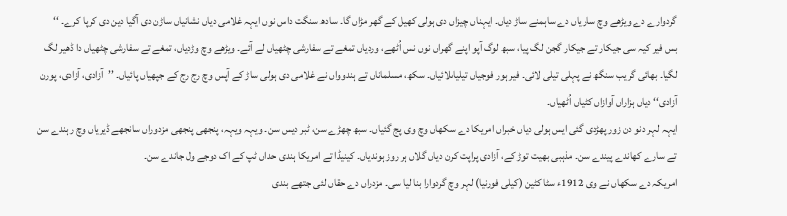گردوارے دے ویڑھے وچ ساریاں دے ساہمنے ساڑ دیاں۔ ایہناں چیزاں دی ہولی کھیل کے گھر مڑاں گا۔ سادھ سنگت داس نوں ایہہ غلامی دیاں نشانیاں ساڑن دی آگیا دین دی کرپا کرے۔ ‘‘
بس فیر کیہ سی جیکار تے جیکار گجن لگ پیا، سبھ لوگ آپو اپنے گھراں نوں نس اُٹھے، وردیاں تمغے تے سفارشی چٹھیاں لے آئے۔ ویڑھے وچ وڑدیاں، تمغے تے سفارشی چٹھیاں دا ڈھیر لگ لگیا۔ بھائی گریب سنگھ نے پہلی تیلی لائی۔ فیر ہور فوجیاں تیلیاںلائیاں۔ سکھ، مسلماناں تے ہندوواں نے غلامی دی ہولی ساڑ کے آپس وچ رج رج کے جپھیاں پائیاں۔ ’’آزادی، آزادی، پورن آزادی‘‘ دیاں ہزاراں آوازاں کٹیاں اُٹھیاں۔
ایہہ لہر دنو دن زور پھڑدی گئی ایس ہولی دیاں خبراں امریکا دے سکھاں وچ وی پج گئیاں۔ سبھ چھڑے سن، ٹبر دیس سن۔ ویہہ ویہہ، پنجھی پنجھی مزدوراں سانجھے ڈیریاں وچ رہندے سن تے سارے کھاندے پیندے سن۔ مذہبی بھیت توڑ کے، آزادی پراپت کرن دیاں گلاں ہر روز ہوندیاں۔ کینیڈا تے امریکا ہندی حداں ٹپ کے اک دوجے ول جاندے سن۔
امریکہ دے سکھاں نے وی 1912ء سٹا کٹین (کیلی فورنیا) لہر وچ گردوارا بنا لیا سی۔ مزدراں دے حقاں لئی جتھے بندی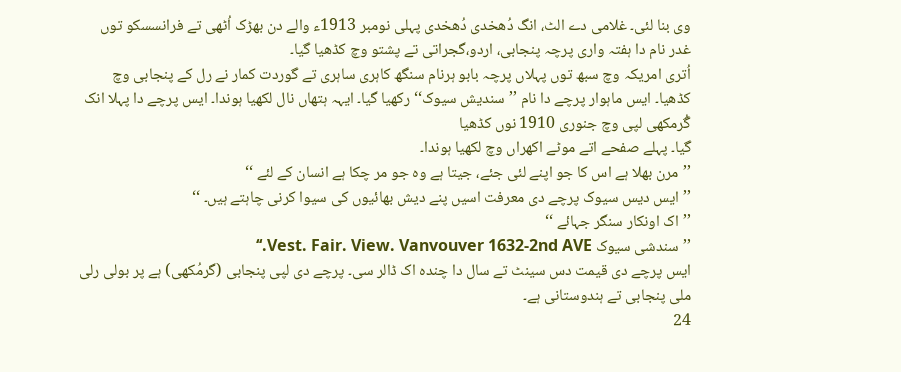وی بنا لئی۔ غلامی دے الٹ، انگ دُھخدی دُھخدی پہلی نومبر 1913ء والے دن بھڑک اُٹھی تے فرانسسکو توں غدر نام دا ہفتہ واری پرچہ پنجابی، اردو،گجراتی تے پشتو وچ کڈھیا گیا۔
اُتری امریکہ وچ سبھ توں پہلاں پرچہ بابو ہرنام سنگھ کاہری ساہری تے گوردت کمار نے رل کے پنجابی وچ کڈھیا۔ ایس ماہوار پرچے دا نام ’’سندیش سیوک‘‘ رکھیا گیا۔ ایہہ ہتھاں نال لکھیا ہوندا۔ ایس پرچے دا پہلا انک گُرمکھی لپی وچ جنوری 1910 نوں کڈھیا
گیا۔ پہلے صفحے اتے موٹے اکھراں وچ لکھیا ہوندا۔
’’مرن بھلا ہے اس کا جو اپنے لئی جئے، جیتا ہے وہ جو مر چکا ہے انسان کے لئے ‘‘
’’ایس دیس سیوک پرچے دی معرفت اسیں پنے دیش بھائیوں کی سیوا کرنی چاہتے ہیں۔ ‘‘
’’اک اونکار سنگر جہائے ‘‘
’’سندشی سیوک Vest. Fair. View. Vanvouver 1632-2nd AVE.‘‘
ایس پرچے دی قیمت دس سینٹ تے سال دا چندہ اک ڈالر سی۔ پرچے دی لپی پنجابی (گرمُکھی) ہے پر بولی رلی ملی پنجابی تے ہندوستانی ہے۔
24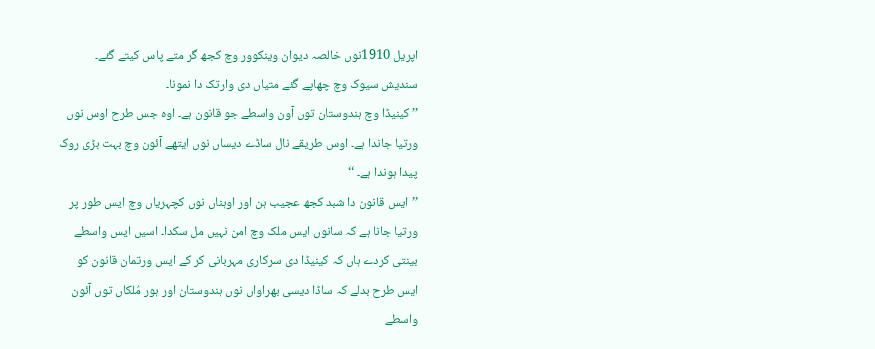اپریل 1910نوں خالصہ دیوان وینکوور وچ کجھ گر متے پاس کیتے گئے۔ سندیش سیوک وچ چھاپے گئے متیاں دی وارتک دا نمونا۔
’’کینیڈا وچ ہندوستان توں آون واسطے جو قانون ہے۔ اوہ جس طرح اوس نوں ورتیا جاندا ہے۔ اوس طریقے نال ساڈے دیساں نوں ایتھے آئون وچ بہت بڑی روک پیدا ہوندا ہے۔ ‘‘
’’ایس قانون دا شبد کجھ عجیب ہن اور اوہناں نوں کچہریاں وچ ایس طور پر ورتیا جانا ہے کہ سانوں ایس ملک وچ امن نہیں مل سکدا۔ اسیں ایس واسطے بینتی کردے ہاں کہ کینیڈا دی سرکاری مہربانی کر کے ایس ورتمان قانون کو ایس طرح بدلے کہ ساڈا دیسی بھراواں نوں ہندوستان اور ہور مُلکاں توں آئون واسطے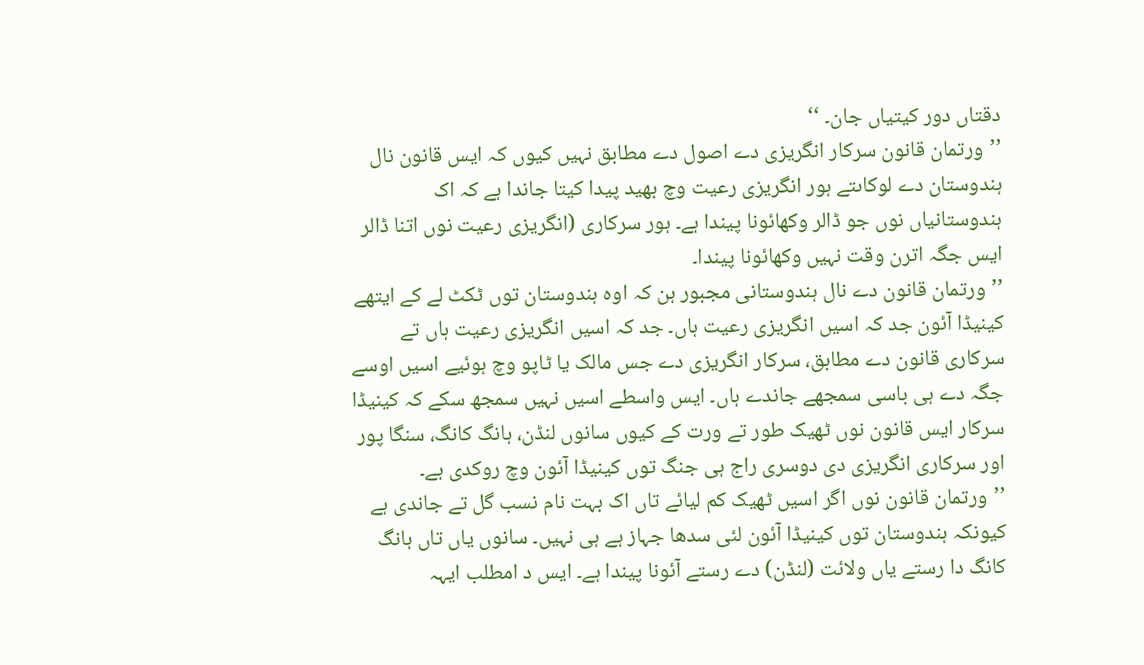دقتاں دور کیتیاں جان۔ ‘‘
’’ورتمان قانون سرکار انگریزی دے اصول دے مطابق نہیں کیوں کہ ایس قانون نال ہندوستان دے لوکاںتے ہور انگریزی رعیت وچ بھید پیدا کیتا جاندا ہے کہ اک ہندوستانیاں نوں جو ڈالر وکھائونا پیندا ہے۔ ہور سرکاری (انگریزی رعیت نوں اتنا ڈالر ایس جگہ اترن وقت نہیں وکھائونا پیندا۔
’’ورتمان قانون دے نال ہندوستانی مجبور ہن کہ اوہ ہندوستان توں ٹکٹ لے کے ایتھے کینیڈا آئون جد کہ اسیں انگریزی رعیت ہاں۔ جد کہ اسیں انگریزی رعیت ہاں تے سرکاری قانون دے مطابق، سرکار انگریزی دے جس مالک یا ٹاپو وچ ہوئیے اسیں اوسے جگہ دے ہی باسی سمجھے جاندے ہاں۔ ایس واسطے اسیں نہیں سمجھ سکے کہ کینیڈا سرکار ایس قانون نوں ٹھیک طور تے ورت کے کیوں سانوں لنڈن، ہانگ کانگ، سنگا پور اور سرکاری انگریزی دی دوسری راج ہی جنگ توں کینیڈا آئون وچ روکدی ہے۔
’’ورتمان قانون نوں اگر اسیں ٹھیک کم لیائے تاں اک بہت نام نسب گل تے جاندی ہے کیونکہ ہندوستان توں کینیڈا آئون لئی سدھا جہاز ہے ہی نہیں۔ سانوں یاں تاں ہانگ کانگ دا رستے یاں ولائت (لنڈن) دے رستے آئونا پیندا ہے۔ ایس د امطلب ایہہ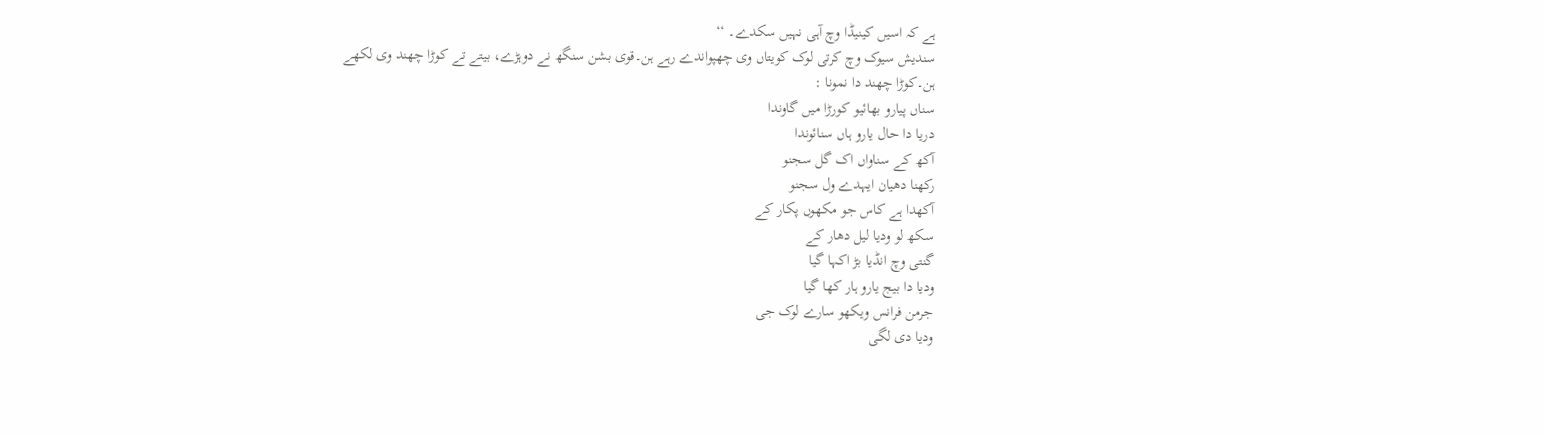ہے کہ اسیں کینیڈا وچ آہی نہیں سکدے۔ ‘‘
سندیش سیوک وچ کرتی لوک کویتاں وی چھپواندے رہے ہن۔قوی بشن سنگھ نے دوہڑے، بیتے تے کوڑا چھند وی لکھے
ہن۔کوڑا چھند دا نمونا :
سناں پیارو بھائیو کورڑا میں گاوندا
دریا دا حال یارو ہاں سنائوندا
آکھ کے سناواں اک گل سجنو
رکھنا دھیان ایہدے ول سجنو
آکھدا ہے کاس جو مکھوں پکار کے
سکھ لو ودیا لیل دھار کے
گنتی وچ انڈیا بڑ اکہا گیا
ودیا دا بیج یارو ہار کھا گیا
جرمن فرانس ویکھو سارے لوک جی
ودیا دی لگی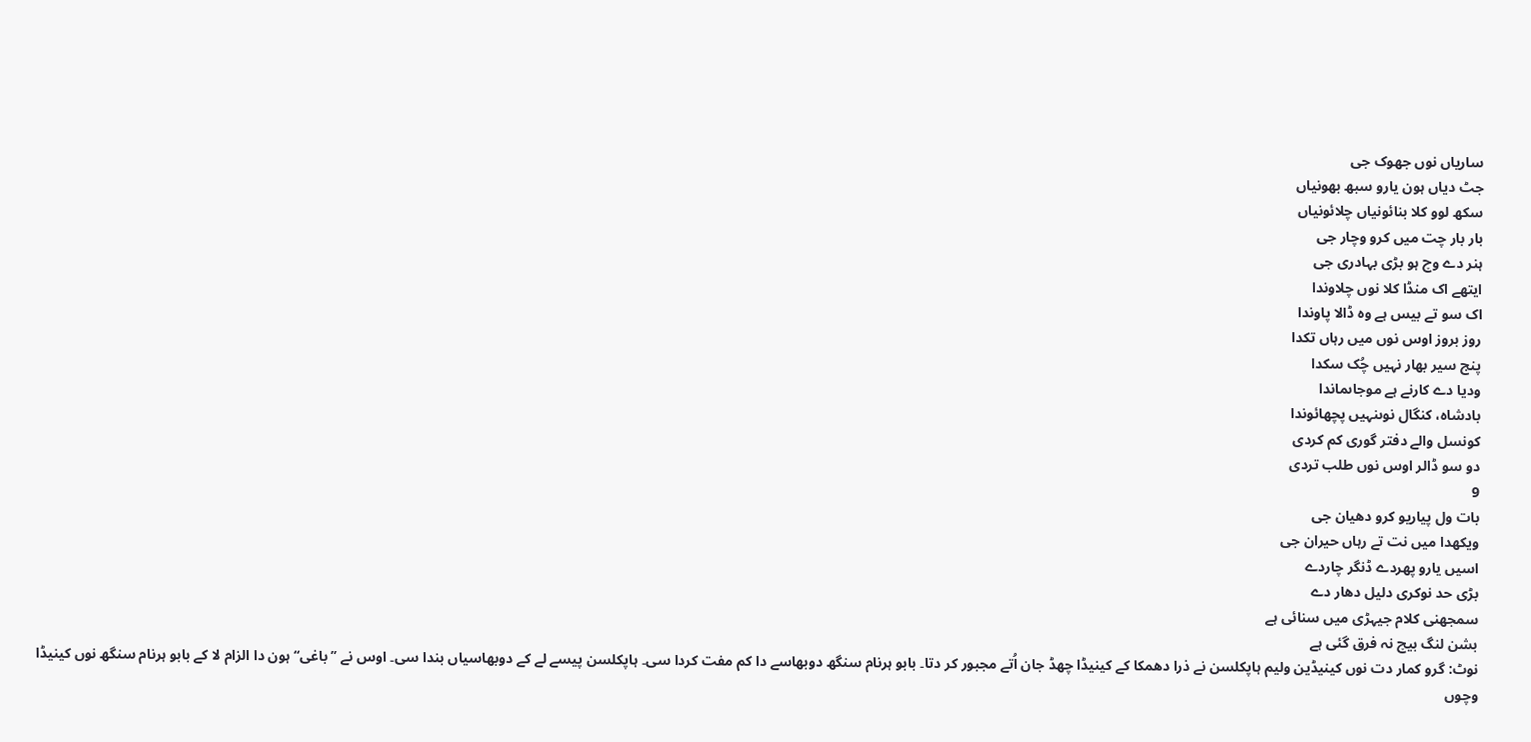ساریاں نوں جھوک جی
جٹ دیاں ہون یارو سبھ بھونیاں
سکھ لوو کلا بنائونیاں چلائونیاں
بار بار چت میں کرو وچار جی
ہنر دے وچ ہو بڑی بہادری جی
ایتھے اک منڈا کلا نوں چلاوندا
اک سو تے بیس ہے وہ ڈالا پاوندا
روز بروز اوس نوں میں رہاں تکدا
پنج سیر بھار نہیں چُک سکدا
ودیا دے کارنے ہے موجاںماندا
بادشاہ، کنگال نوںنہیں پچھائوندا
کونسل والے دفتر گوری کم کردی
دو سو ڈالر اوس نوں طلب تردی
9
بات ول پیاریو کرو دھیان جی
ویکھدا میں نت تے رہاں حیران جی
اسیں یارو پھردے ڈنگر چاردے
بڑی حد نوکری دلیل دھار دے
سمجھنی کلام جیہڑی میں سنائی ہے
بشن لنگ بیچ نہ فرق گئی ہے
نوٹ: گرو کمار دت نوں کینیڈین ولیم ہاپکلسن نے ذرا دھمکا کے کینیڈا چھڈ جان اُتے مجبور کر دتا۔ بابو ہرنام سنگھ دوبھاسے دا کم مفت کردا سی۔ ہاپکلسن پیسے لے کے دوبھاسیاں بندا سی۔ اوس نے ’’باغی‘‘ ہون دا الزام لا کے بابو ہرنام سنگھ نوں کینیڈا وچوں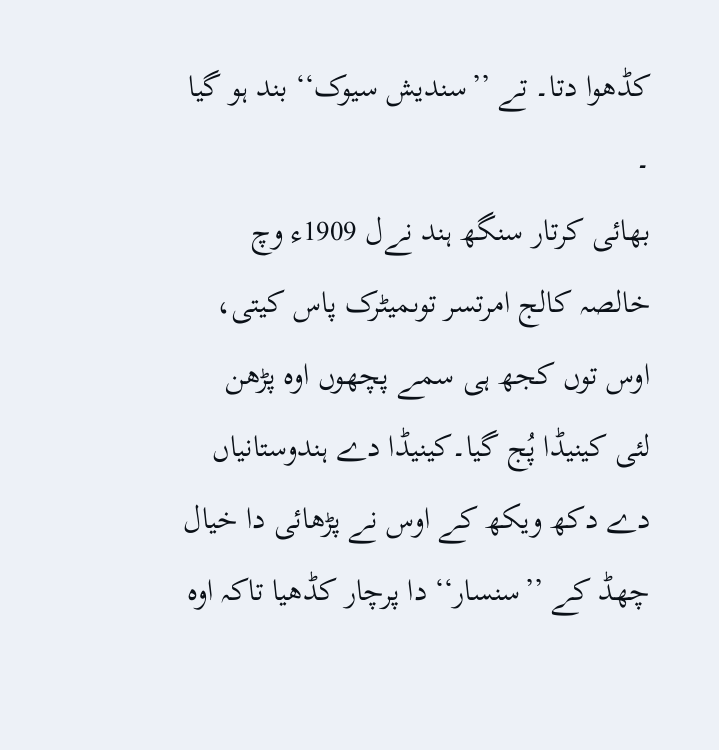کڈھوا دتا۔ تے ’’سندیش سیوک‘‘ بند ہو گیا ۔
بھائی کرتار سنگھ ہند نےل 1909ء وچ خالصہ کالج امرتسر توںمیٹرک پاس کیتی، اوس توں کجھ ہی سمے پچھوں اوہ پڑھن لئی کینیڈا پُج گیا۔کینیڈا دے ہندوستانیاں دے دکھ ویکھ کے اوس نے پڑھائی دا خیال چھڈ کے ’’سنسار‘‘ دا پرچار کڈھیا تاکہ اوہ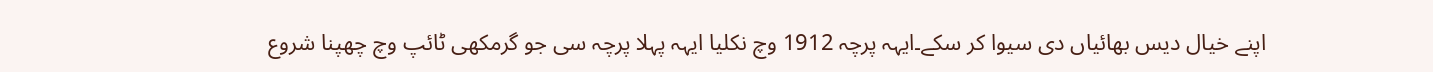اپنے خیال دیس بھائیاں دی سیوا کر سکے۔ایہہ پرچہ 1912 وچ نکلیا ایہہ پہلا پرچہ سی جو گرمکھی ٹائپ وچ چھپنا شروع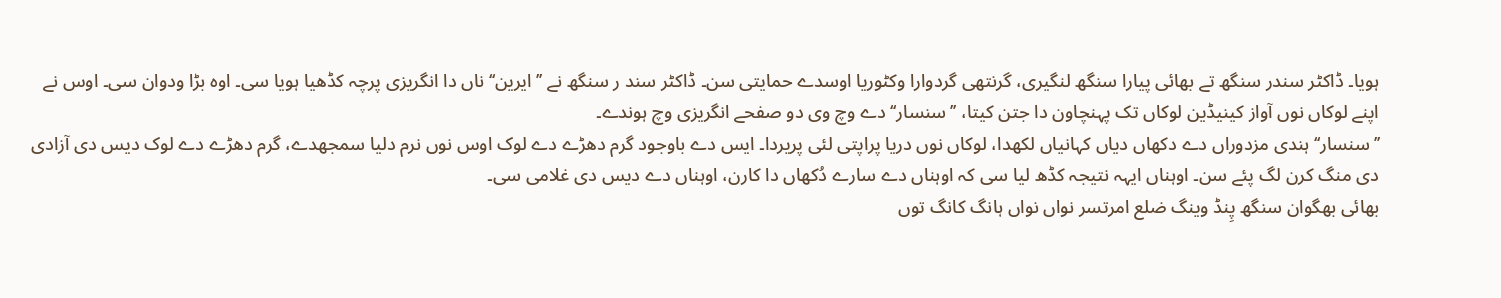ہویا۔ ڈاکٹر سندر سنگھ تے بھائی پیارا سنگھ لنگیری، گرنتھی گردوارا وکٹوریا اوسدے حمایتی سن۔ ڈاکٹر سند ر سنگھ نے ’’ایرین‘‘ ناں دا انگریزی پرچہ کڈھیا ہویا سی۔ اوہ بڑا ودوان سی۔ اوس نے اپنے لوکاں نوں آواز کینیڈین لوکاں تک پہنچاون دا جتن کیتا، ’’سنسار‘‘ دے وچ وی دو صفحے انگریزی وچ ہوندے۔
’’سنسار‘‘ ہندی مزدوراں دے دکھاں دیاں کہانیاں لکھدا، لوکاں نوں دریا پراپتی لئی پریردا۔ ایس دے باوجود گرم دھڑے دے لوک اوس نوں نرم دلیا سمجھدے، گرم دھڑے دے لوک دیس دی آزادی دی منگ کرن لگ پئے سن۔ اوہناں ایہہ نتیجہ کڈھ لیا سی کہ اوہناں دے سارے دُکھاں دا کارن، اوہناں دے دیس دی غلامی سی۔
بھائی بھگوان سنگھ پِنڈ وینگ ضلع امرتسر نواں نواں ہانگ کانگ توں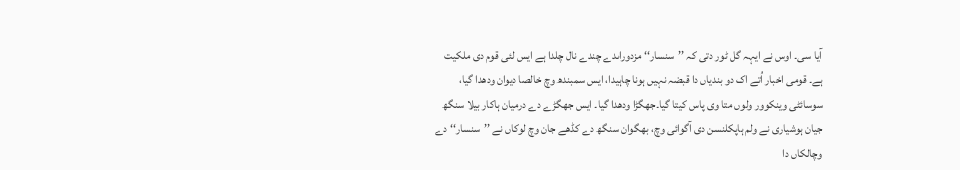آیا سی۔ اوس نے ایہہ گل ٹور دتی کہ ’’سنسار‘‘ مزدوراںدے چندے نال چلدا ہے ایس لئی قوم دی ملکیت ہے۔ قومی اخبار اُتے اک دو بندیاں دا قبضہ نہیں ہونا چاہیدا، ایس سمبندھ وچ خالصا دیوان ودھدا گیا، سوسائٹی وینکوور ولوں متا وی پاس کیتا گیا۔جھگڑا ودھدا گیا۔ ایس جھگڑے دے درمیان ہاکار بیلا سنگھ جیان ہوشیاری نے ولم ہاپکلنسن دی آگوائی وچ، بھگوان سنگھ دے کڈھے جان وچ لوکاں نے ’’سنسار‘‘ دے وچالکاں دا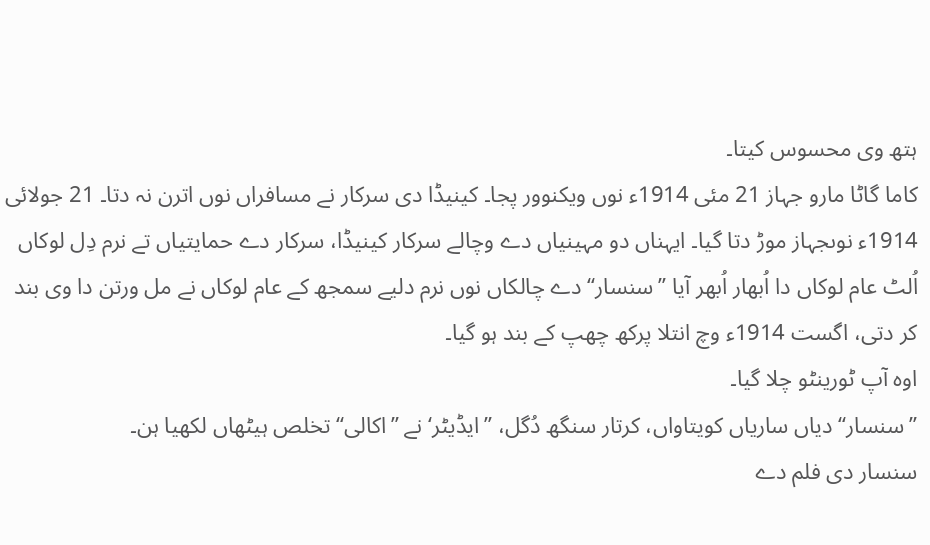ہتھ وی محسوس کیتا۔
کاما گاٹا مارو جہاز 21 مئی 1914ء نوں ویکنوور پجا۔ کینیڈا دی سرکار نے مسافراں نوں اترن نہ دتا۔ 21 جولائی 1914ء نوںجہاز موڑ دتا گیا۔ ایہناں دو مہینیاں دے وچالے سرکار کینیڈا، سرکار دے حمایتیاں تے نرم دِل لوکاں اُلٹ عام لوکاں دا اُبھار اُبھر آیا ’’سنسار‘‘ دے چالکاں نوں نرم دلیے سمجھ کے عام لوکاں نے مل ورتن دا وی بند کر دتی، اگست 1914ء وچ انتلا پرکھ چھپ کے بند ہو گیا۔
اوہ آپ ٹورینٹو چلا گیا۔
’’سنسار‘‘ دیاں ساریاں کویتاواں، کرتار سنگھ دُگل، ’’ایڈیٹر‘ نے ’’اکالی‘‘ تخلص ہیٹھاں لکھیا ہن۔
سنسار دی فلم دے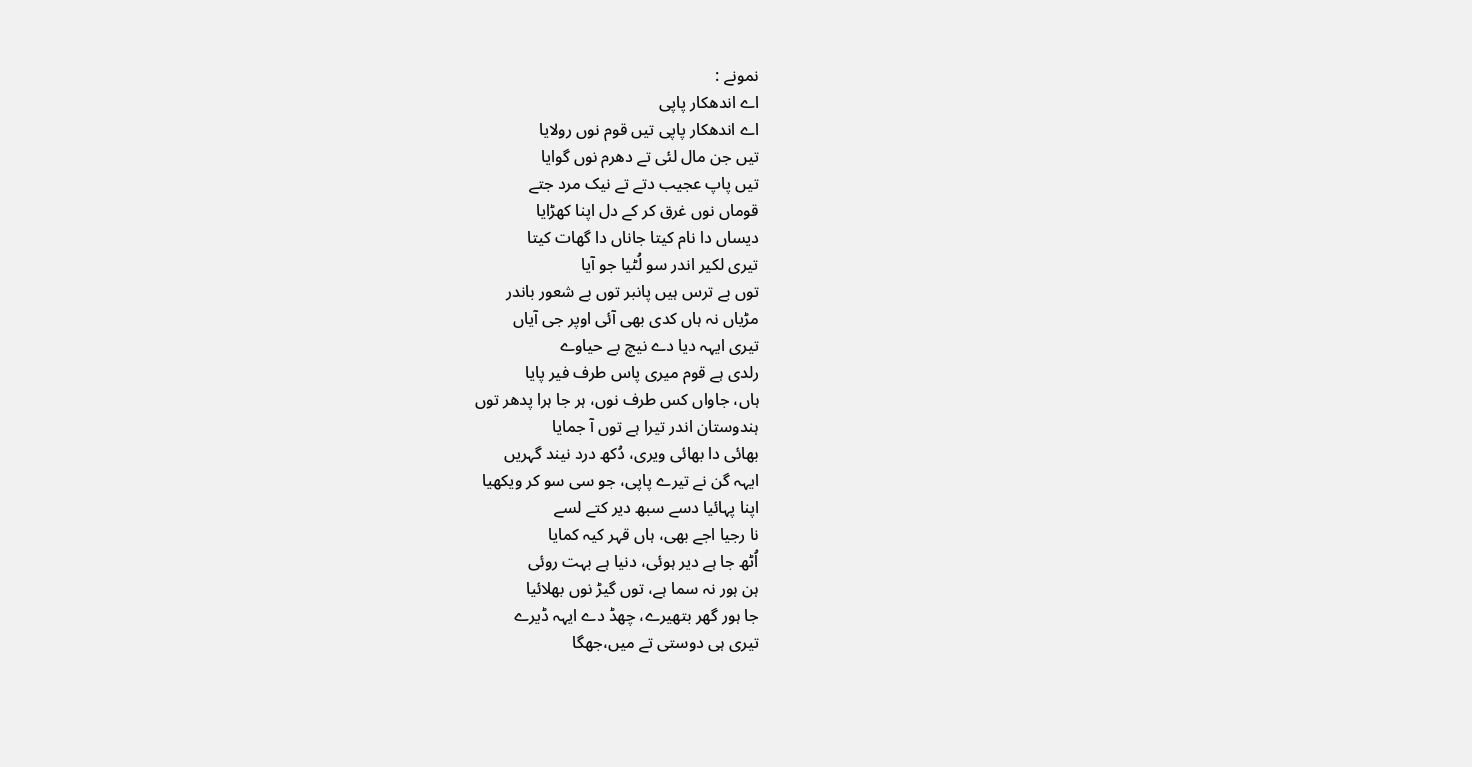نمونے :
اے اندھکار پاپی
اے اندھکار پاپی تیں قوم نوں رولایا
تیں جن مال لئی تے دھرم نوں گوایا
تیں پاپ عجیب دتے تے نیک مرد جتے
قوماں نوں غرق کر کے دل اپنا کھڑایا
دیساں دا نام کیتا جاناں دا گھات کیتا
تیری لکیر اندر سو لُٹیا جو آیا
توں بے ترس ہیں پانبر توں بے شعور باندر
مڑیاں نہ ہاں کدی بھی آئی اوپر جی آیاں
تیری ایہہ دیا دے نیچ بے حیاوے
رلدی ہے قوم میری پاس طرف فیر پایا
ہاں، جاواں کس طرف نوں، ہر جا ہرا پدھر توں
ہندوستان اندر تیرا ہے توں آ جمایا
بھائی دا بھائی ویری، دُکھ درد نیند گہریں
ایہہ گن نے تیرے پاپی، جو سی سو کر ویکھیا
اپنا پہائیا دسے سبھ دیر کتے لسے
نا رجیا اجے بھی، ہاں قہر کیہ کمایا
اُٹھ جا ہے دیر ہوئی، دنیا ہے بہت روئی
ہن ہور نہ سما ہے، توں گیڑ نوں بھلائیا
جا ہور گھر بتھیرے، چھڈ دے ایہہ ڈیرے
تیری ہی دوستی تے میں،جھگا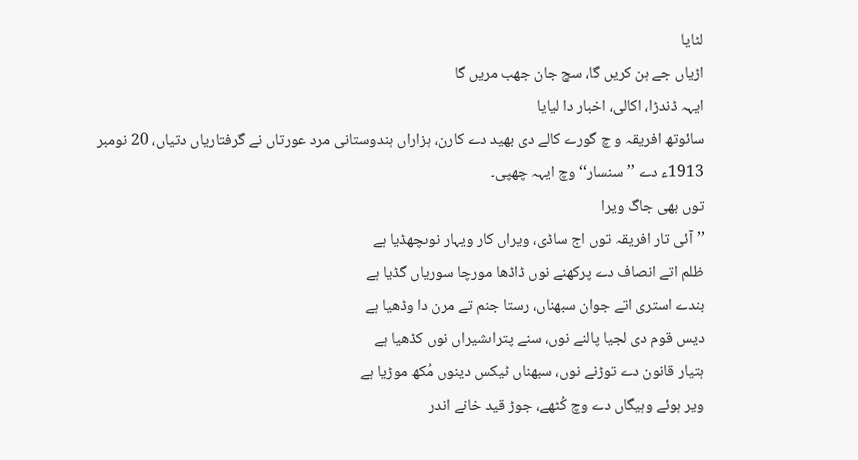لٹایا
اڑیاں جے ہن کریں گا، سچ جان جھب مریں گا
ایہہ ڈندڑا، اکالی، اخبار دا لیایا
سائوتھ افریقہ و چ گورے کالے دی بھید دے کارن، ہزاراں ہندوستانی مرد عورتاں نے گرفتاریاں دتیاں، 20 نومبر 1913ء دے ’’سنسار‘‘ وچ ایہہ چھپی۔
توں بھی جاگ ویرا
’’آئی تار افریقہ توں اج ساڈی، ویراں کار ویہار نوںچھڈیا ہے
ظلم اتے انصاف دے پرکھنے نوں ڈاڈھا مورچا سوریاں گڈیا ہے
بندے استری اتے جوان سبھناں، رستا جنم تے مرن دا وڈھیا ہے
دیس قوم دی لجیا پالنے نوں، سنے پتراںشیراں نوں کڈھیا ہے
ہتیار قانون دے توڑنے نوں، سبھناں ٹیکس دینوں مُکھ موڑیا ہے
ویر ہوئے وہیگاں دے وچ کُٹھے، جوڑ قید خانے اندر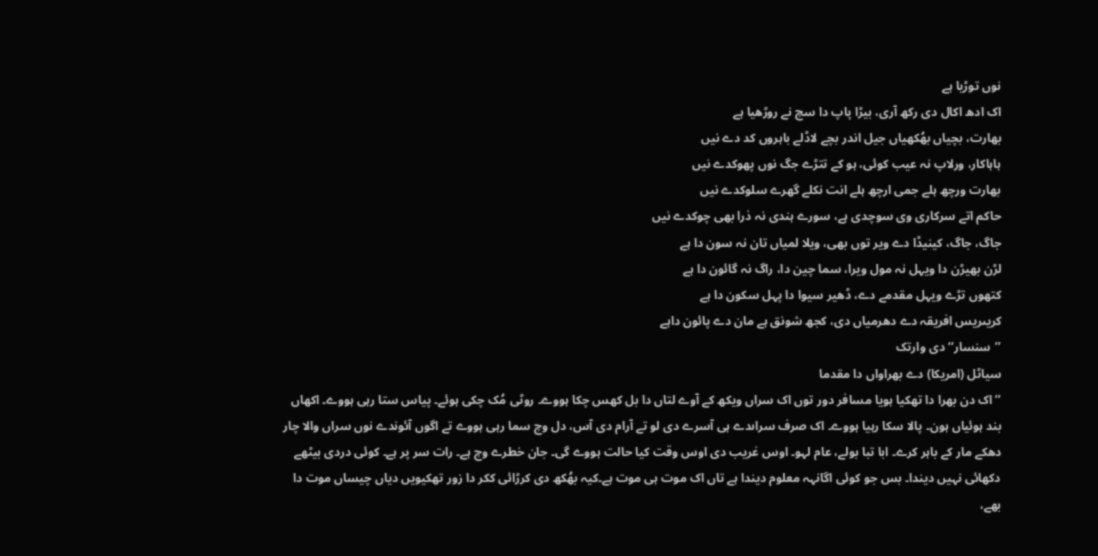نوں توڑیا ہے
اک ادھ اکال دی رکھ آری، بیڑا پاپ دا سچ نے روڑھیا ہے
بھارت، بچیاں بھُکھیاں جیل اندر بچے لاڈلے باہروں کد دے نیں
ہاہاکار، ورلاپ نہ عیب کوئی، ہو کے تتڑے جگ نوں پھوکدے نیں
بھارت ورچھ ہلے جمی ارچھ ہلے انت نکلے گھرے سلوکدے نیں
حاکم اتے سرکاری وی سوچدی ہے، سورے ہندی نہ ذرا بھی چوکدے نیں
جاگ، جاگ، کینیڈا دے ویر توں بھی، ویلا لمیاں تان نہ سون دا ہے
لڑن بھیڑن دا ویہل نہ مول ویرا، سما چین دا، راگ نہ گائون دا ہے
کتھوں تڑے ویہل مقدمے دے، ڈھیر سیوا دا پہل سکون دا ہے
کریںریس افریقہ دے دھرمیاں دی، کجھ شونق ہے مان دے پائون داہے
’’سنسار‘‘ دی وارتک
سیاٹل (امریکا) دے بھراواں دا مقدما
’’اک دن بھرا دا تھکیا ہویا مسافر دور توں اک سراں ویکھ کے آوے لتاں دا بل کھس چکا ہووے۔ روٹی مُک چکی ہوئے۔ پیاس ستا رہی ہووے۔ اکھاں بند ہوئیاں ہون۔ پالا سکا رہیا ہووے۔ اک صرف سراںدے ہی آسرے دی لو تے آرام دی آس، دل وچ سما رہی ہووے تے اگوں آئوندے نوں سراں والا چار دھکے مار کے باہر کرے۔ ابا تبا بولے، عام لہو۔ اوس غریب دی اوس وقت کیا حالت ہووے گی۔ جان خطرے وچ ہے۔ رات سر پر ہے۔ کوئی دردی بیٹھے دکھائی نہیں دیندا۔ بس جو کوئی اگانہہ معلوم دیندا ہے تاں اک موت ہی موت ہے۔کیہ بھُکھ دی کرڑائی ککر دا زور تھکیویں دیاں چیساں موت دا بھے،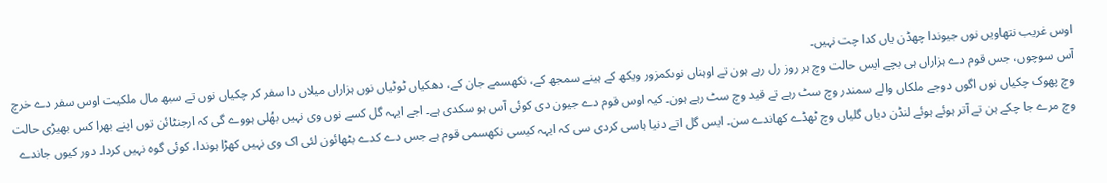اوس غریب نتھاویں نوں جیوندا چھڈن یاں کدا چت نہیں۔
آس سوچوں، جس قوم دے ہزاراں ہی بچے ایس حالت وچ ہر روز رل رہے ہون تے اوہناں نوںکمزور ویکھ کے ہینے سمجھ کے، نکھسمے جان کے، دھکیاں ٹوٹیاں نوں ہزاراں میلاں دا سفر کر چکیاں نوں تے سبھ مال ملکیت اوس سفر دے خرچ وچ پھوک چکیاں نوں اگوں دوجے ملکاں والے سمندر وچ سٹ رہے تے قید وچ سٹ رہے ہون۔ کیہ اوس قوم دے جیون دی کوئی آس ہو سکدی ہے۔ اجے ایہہ گل کسے نوں وی نہیں بھُلی ہووے گی کہ ارجنٹائن توں اپنے بھرا کس بھیڑی حالت وچ مرے جا چکے ہن تے آتر ہوئے ہوئے لنڈن دیاں گلیاں وچ ٹھڈے کھاندے سن۔ ایس گل اتے دنیا ہاسی کردی سی کہ ایہہ کیسی نکھسمی قوم ہے جس دے کدے بٹھائون لئی اک وی نہیں کھڑا ہوندا، کوئی گوہ نہیں کردا۔ دور کیوں جاندے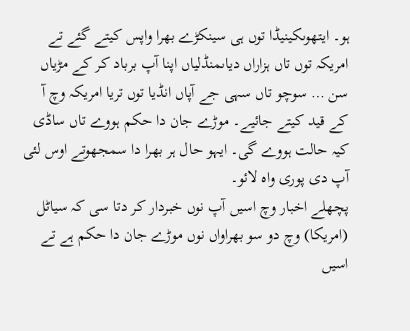ہو۔ ایتھوںکینیڈا توں ہی سینکڑے بھرا واپس کیتے گئے تے امریکہ توں تاں ہزاراں دیاںمنڈلیاں اپنا آپ برباد کر کے مڑیاں سن … سوچو تاں سہی جے آپاں انڈیا توں تریا امریکہ وچ آ کے قید کیتے جائیے۔ موڑے جان دا حکم ہووے تاں ساڈی کیہ حالت ہووے گی۔ ایہو حال ہر بھرا دا سمجھوتے اوس لئی آپ دی پوری واہ لائو۔
پچھلے اخبار وچ اسیں آپ نوں خبردار کر دتا سی کہ سیاٹل (امریکا) وچ دو سو بھراواں نوں موڑے جان دا حکم ہے تے اسیں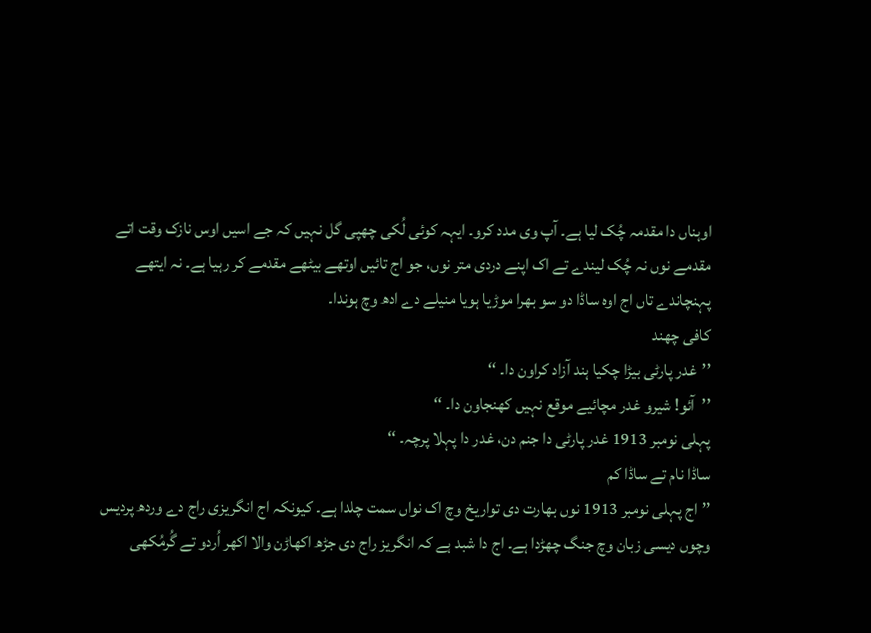اوہناں دا مقدمہ چُک لیا ہے۔ آپ وی مدد کرو۔ ایہہ کوئی لُکی چھپی گل نہیں کہ جے اسیں اوس نازک وقت اتے مقدمے نوں نہ چُک لیندے تے اک اپنے دردی متر نوں، جو اج تائیں اوتھے بیٹھے مقدمے کر رہیا ہے۔ نہ ایتھے پہنچاندے تاں اج اوہ ساڈا دو سو بھرا موڑیا ہویا منیلے دے ادھ وچ ہوندا۔
کافی چھند
’’غدر پارٹی بیڑا چکیا ہند آزاد کراون دا۔ ‘‘
’’آئو! شیرو غدر مچائیے موقع نہیں کھنجاون دا۔ ‘‘
پہلی نومبر 1913 غدر پارٹی دا جنم دن، غدر دا پہلا پرچہ۔ ‘‘
ساڈا نام تے ساڈا کم
’’اج پہلی نومبر 1913 نوں بھارت دی تواریخ وچ اک نواں سمت چلدا ہے۔ کیونکہ اج انگریزی راج دے وردھ پردیس وچوں دیسی زبان وچ جنگ چھڑدا ہے۔ اج دا شبد ہے کہ انگریز راج دی جڑھ اکھاڑن والا اکھر اُردو تے گُرمُکھی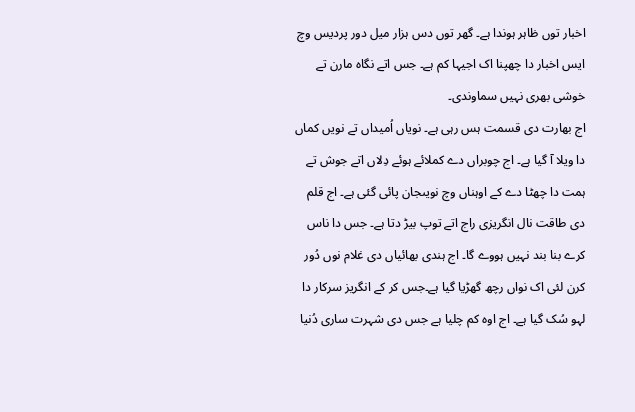اخبار توں ظاہر ہوندا ہے۔ گھر توں دس ہزار میل دور پردیس وچ ایس اخبار دا چھپنا اک اجیہا کم ہے۔ جس اتے نگاہ مارن تے خوشی بھری نہیں سماوندی۔
اج بھارت دی قسمت ہس رہی ہے۔ نویاں اُمیداں تے نویں کماں دا ویلا آ گیا ہے۔ اج چوبراں دے کملائے ہوئے دِلاں اتے جوش تے ہمت دا چھٹا دے کے اوہناں وچ نویںجان پائی گئی ہے۔ اج قلم دی طاقت نال انگریزی راج اتے توپ بیڑ دتا ہے۔ جس دا ناس کرے بنا بند نہیں ہووے گا۔ اج ہندی بھائیاں دی غلام نوں دُور کرن لئی اک نواں رچھ گھڑیا گیا ہے۔جس کر کے انگریز سرکار دا لہو سُک گیا ہے۔ اج اوہ کم چلیا ہے جس دی شہرت ساری دُنیا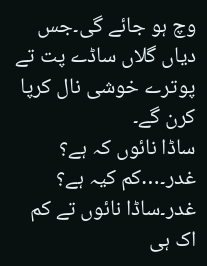وچ ہو جائے گی۔جس دیاں گلاں ساڈے پت تے پوترے خوشی نال کرپا کرن گے۔
ساڈا نائوں کہ ہے؟ غدر۔…کم کیہ ہے؟ غدر۔ساڈا نائوں تے کم اک ہی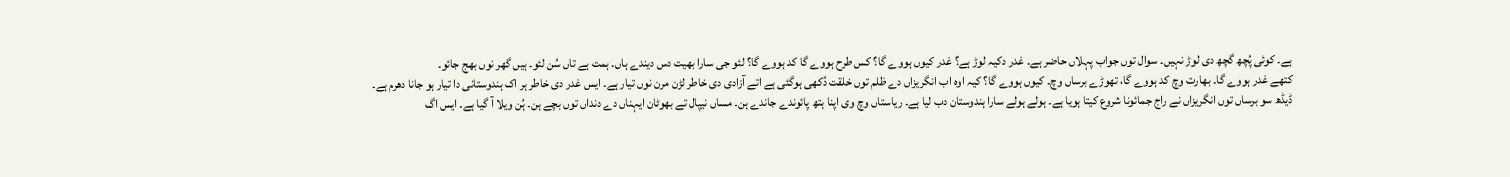ہے۔ کوئی پُچھ گچھ دی لوڑ نہیں۔ سوال توں جواب پہلاں حاضر ہے۔ غدر دکیہ لوڑ ہے؟ غدر کیوں ہووے گا؟ کس طرح ہووے گا کد ہووے گا؟ لئو جی سارا بھیت دس دیندے ہاں۔ ہمت ہے تاں سُن لئو۔ ہیں گھر نوں بھج جائو۔
کتھے غدر ہووے گا۔ بھارت وچ کد ہووے گا، تھوڑے برساں وچ۔ کیوں ہووے گا؟ کیہ اوہ اب انگریزاں دے ظلم توں خلقت دُکھی ہوگئی ہے اتے آزادی دی خاطر لڑن مرن نوں تیار ہے۔ ایس غدر دی خاطر ہر اک ہندوستانی دا تیار ہو جانا دھرم ہے۔
ڈیڈھ سو برساں توں انگریزاں نے راج جمائونا شروع کیتا ہویا ہے۔ ہولے ہولے سارا ہندوستان دب لیا ہے۔ ریاستاں وچ وی اپنا ہتھ پائوندے جاندے ہن۔ مساں نیپال تے بھوٹان ایہناں دے دنداں توں بچے ہن۔ ہُن ویلا آ گیا ہے۔ ایس اگ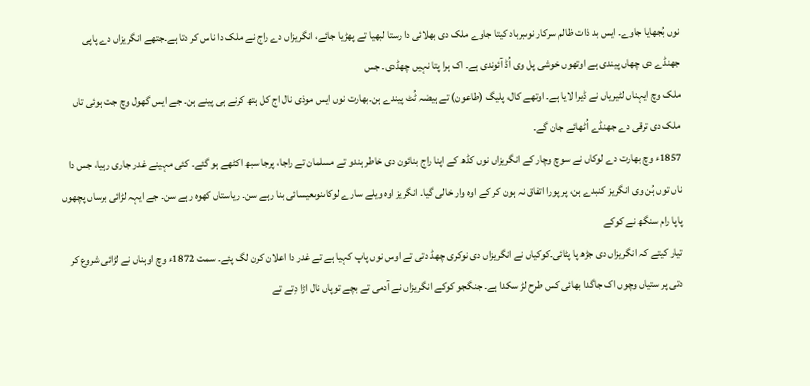نوں بُجھایا جاوے۔ ایس بد ذات ظالم سرکار نوںبرباد کیتا جاوے ملک دی بھلائی دا رستا لبھیا تے پھڑیا جائے، انگریزاں دے راج نے ملک دا ناس کر دتا ہے۔جتھے انگریزاں دے پاپی جھنڈے دی چھاں پیندی ہے اوتھوں خوشی پل وی اُڈ آئوندی ہے۔ اک ہرا پتا نہیں چھڈدی۔ جس
ملک وچ ایہناں لٹیریاں نے ڈیرا لایا ہے۔ اوتھے کال، پلیگ (طاعون) تے ہیضہ ٹُٹ پیندے ہن۔بھارت نوں ایس موذی نال اج کل ہتھ کرنے ہی پینے ہن۔ جے ایس گھول وچ جت ہوئی تاں ملک دی ترقی دے جھنڈے اُٹھائے جان گے۔
1857ء وچ بھارت دے لوکاں نے سوچ وچار کے انگریزاں نوں کڈھ کے اپنا راج بنائون دی خاطر ہندو تے مسلمان تے راجا، پرجا سبھ اکٹھے ہو گئے۔ کئی مہینے غدر جاری رہیا، جس دا ناں توں ہُن وی انگریز کنبدے ہن، پر پورا اتفاق نہ ہون کر کے اوہ وار خالی گیا۔ انگریز اوہ ویلے سارے لوکاںنوںعیسائی بنا رہے سن۔ ریاستاں کھوہ رہے سن۔ جے ایہہ لڑائی برساں پچھوں پاپا رام سنگھ نے کوکے
تیار کیتے کہ انگریزاں دی جڑھ پا پٹائی۔کوکیاں نے انگریزاں دی نوکری چھڈ دتی تے اوس نوں پاپ کہیا ہے تے غدر دا اعلان کرن لگ پئے۔ سمت 1872ء وچ اوہناں نے لڑائی شروع کر دتی پر ستیاں وچوں اک جاگدا بھائی کس طرح لڑ سکدا ہے۔ جنگجو کوکے انگریزاں نے آدمی تے بچے توپاں نال اڑا دِتے تے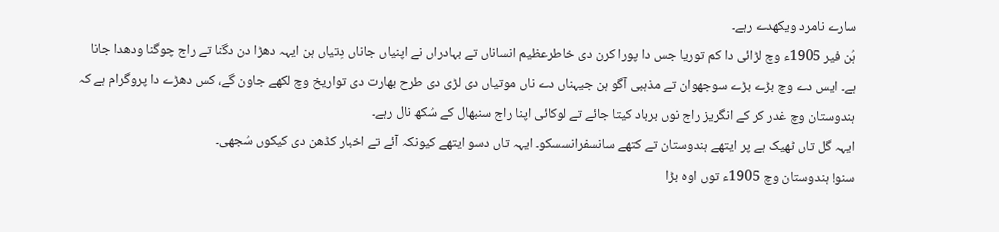سارے نامرد ویکھدے رہے۔
ہُن فیر 1905ء وچ لڑائی دا کم توریا جس دا پورا کرن دی خاطرعظیم انساناں تے بہادراں نے اپنیاں جاناں دِتیاں ہن ایہہ دھڑا دن دگنا تے راج چوگنا ودھدا جانا ہے۔ ایس دے وچ بڑے بڑے سوجھوان تے مذہبی آگو ہن جیہناں دے ناں موتیاں دی لڑی دی طرح بھارت دی تواریخ وچ لکھے جاون گے، کس دھڑے دا پروگرام ہے کہ ہندوستان وچ غدر کر کے انگریز راج نوں برباد کیتا جائے تے لوکائی اپنا راج سنبھال کے سُکھ نال رہے۔
ایہہ گل تاں ٹھیک ہے پر ایتھے ہندوستان تے کتھے سانسفرانسسکو۔ ایہہ تاں دسو ایتھے کیونکہ آئے تے اخبار کڈھن دی کیکوں سُجھی۔
سنو! ہندوستان وچ 1905ء توں اوہ بڑا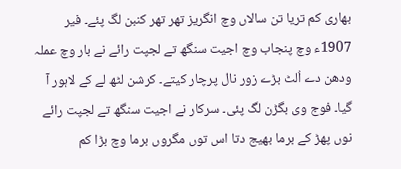بھاری کم تریا تن سالاں وچ انگریز تھر تھر کنبن لگ پئے۔ فیر 1907ء وچ پنجاب وچ اجیت سنگھ تے لجپت رائے نے بار وچ عملہ ودھن دے اُلٹ بڑے زور نال پرچار کیتے۔ کرشن لٹھ لے کے لاہور آ گیا۔ فوج وی بگڑن لگ پئی۔ سرکار نے اجیت سنگھ تے لجپت رائے نوں پھڑ کے برما بھیج دتا اس توں مگروں برما وچ بڑا کم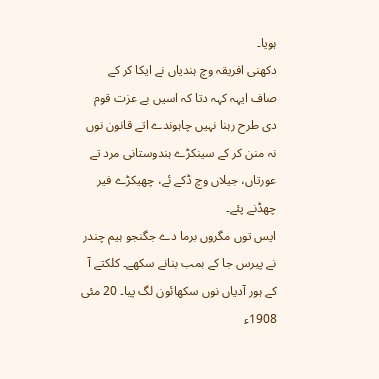ہویا۔
دکھنی افریقہ وچ ہندیاں نے ایکا کر کے صاف ایہہ کہہ دتا کہ اسیں بے عزت قوم دی طرح رہنا نہیں چاہوندے اتے قانون نوں نہ منن کر کے سینکڑے ہندوستانی مرد تے عورتاں، جیلاں وچ ڈکے ئے، چھیکڑے فیر چھڈنے پئے۔
ایس توں مگروں برما دے جگنجو ہیم چندر نے پیرس جا کے بمب بنانے سکھے۔ کلکتے آ کے ہور آدیاں نوں سکھائون لگ پیا۔ 20 مئی 1908ء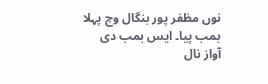نوں مظفر پور بنگال وچ پہلا بمب پیا۔ ایس بمب دی آواز نال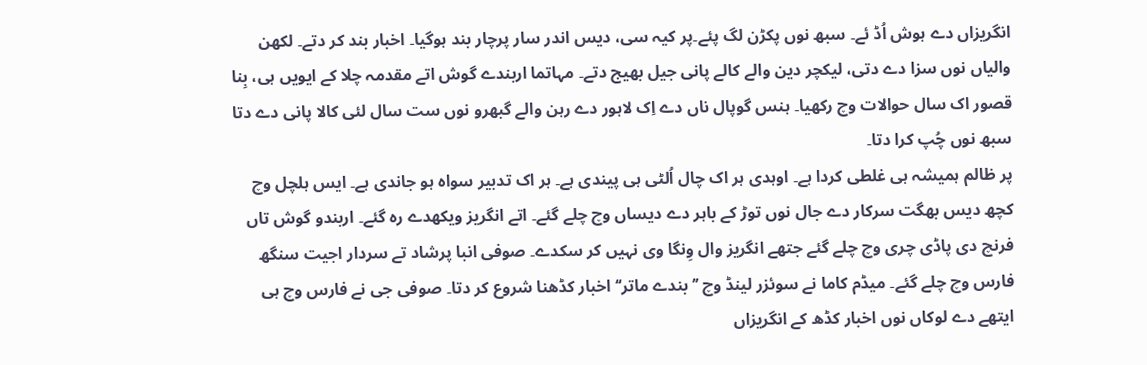انگریزاں دے ہوش اُڈ ئے۔ سبھ نوں پکڑن لگ پئے۔پر کیہ سی، دیس اندر سار پرچار بند ہوگیا۔ اخبار بند کر دتے۔ لکھن والیاں نوں سزا دے دتی، لیکچر دین والے کالے پانی جیل بھیج دتے۔ مہاتما اربندے گوش اتے مقدمہ چلا کے ایویں ہی، بِنا قصور اک سال حوالات وچ رکھیا۔ ہنس گوپال ناں دے اِک لاہور دے رہن والے گبھرو نوں ست سال لئی کالا پانی دے دتا سبھ نوں چُپ کرا دتا۔
پر ظالم ہمیشہ ہی غلطی کردا ہے۔ اوہدی ہر اک چال اُلٹی ہی پیندی ہے۔ ہر اک تدبیر سواہ ہو جاندی ہے۔ ایس ہلچل وچ کچھ دیس بھگت سرکار دے جال نوں توڑ کے باہر دے دیساں وچ چلے گئے۔ اتے انگریز ویکھدے رہ گئے۔ اربندو گوش تاں فرنچ دی پاڈی چری وچ چلے گئے جتھے انگریز وال وِنگا وی نہیں کر سکدے۔ صوفی انبا پرشاد تے سردار اجیت سنگھ فارس وچ چلے گئے۔ میڈم کاما نے سوئزر لینڈ وچ ’’بندے ماتر‘‘ اخبار کڈھنا شروع کر دتا۔ صوفی جی نے فارس وچ ہی ایتھے دے لوکاں نوں اخبار کڈھ کے انگریزاں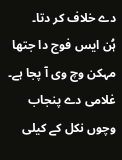دے خلاف کر دتا۔
ہُن ایس فوج دا جتھا مہکن وچ وی آ پجا ہے۔ غلامی دے پنجاب وچوں نکل کے کیلی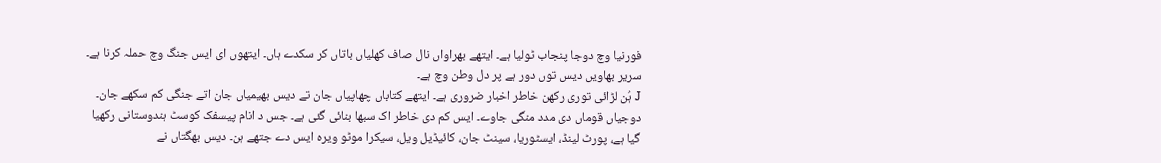فورنیا وچ دوجا پنجاب ٹولیا ہے۔ ایتھے بھراواں نال صاف کھلیاں باتاں کر سکدے ہاں۔ ایتھوں ای ایس جنگ وچ حملہ کرنا ہے۔ سریر بھاویں دیس توں دور ہے پر دل وطن وچ ہے۔
J ہُن لڑائی توری رکھن خاطر اخبار ضروری ہے۔ ایتھے کتاباں چھاپیاں جان تے دیس بھیمیاں جان اتے جنگی کم سکھے جان۔ دوجیاں قوماں دی مدد منگی جاوے۔ ایس کم دی خاطر اک سبھا بنائی گئی ہے۔ جس د انام پیسفک کوسٹ ہندوستانی رکھیا گیا ہے، پورٹ لینڈ، ایسٹوریا، سینٹ جان، کائیڈیل ویل، سیکرا موٹو ویرہ ایس دے جتھے ہن۔ دیس بھگتاں نے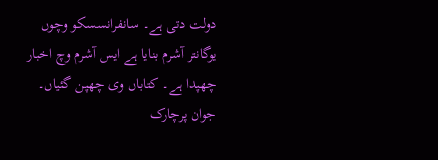دولت دتی ہے۔ سانفرانسسکو وچوں یوگانتر آشرم بنایا ہے ایس آشرم وچ اخبار چھپدا ہے۔ کتاباں وی چھپن گئیاں۔ جوان پرچارک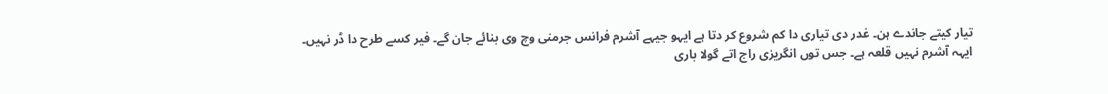تیار کیتے جاندے ہن۔ غدر دی تیاری دا کم شروع کر دتا ہے ایہو جیہے آشرم فرانس جرمنی وچ وی بنائے جان گے۔ فیر کسے طرح دا ڈر نہیں۔
ایہہ آشرم نہیں قلعہ ہے۔ جس توں انگریزی راج اتے گولا باری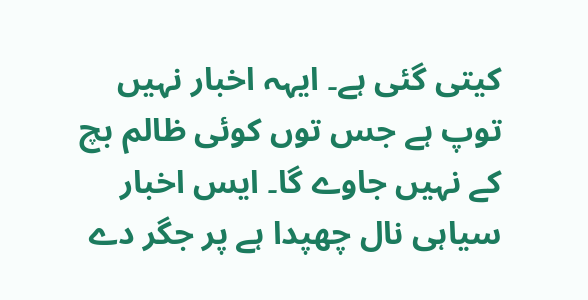کیتی گئی ہے۔ ایہہ اخبار نہیں توپ ہے جس توں کوئی ظالم بچ کے نہیں جاوے گا۔ ایس اخبار سیاہی نال چھپدا ہے پر جگر دے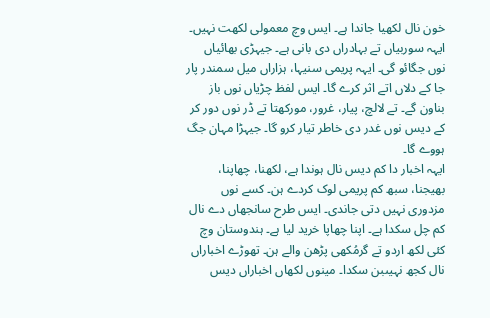خون نال لکھیا جاندا ہے۔ ایس وچ معمولی لکھت نہیں۔ ایہہ سوربیاں تے بہادراں دی بانی ہے۔ جیہڑی بھائیاں نوں جگائو گی۔ ایہہ پریمی سنیہا، ہزاراں میل سمندر پار جا کے دلاں اتے اثر کرے گا۔ ایس لفظ چڑیاں نوں باز بناون گے۔ تے لالچ، پیار، غرور، مورکھتا تے ڈر نوں دور کر کے دیس نوں غدر دی خاطر تیار کرو گا۔ جیہڑا مہان جگ ہووے گا۔
ایہہ اخبار دا کم دیس نال ہوندا ہے، لکھنا، چھاپنا، بھیجنا، سبھ کم پریمی لوک کردے ہن۔ کسے نوں مزدوری نہیں دتی جاندی۔ ایس طرح سانجھاں دے نال کم چل سکدا ہے۔ اپنا چھاپا خرید لیا ہے۔ ہندوستان وچ کئی لکھ اردو تے گرمُکھی پڑھن والے ہن۔ تھوڑے اخباراں نال کجھ نہیںبن سکدا۔ مینوں لکھاں اخباراں دیس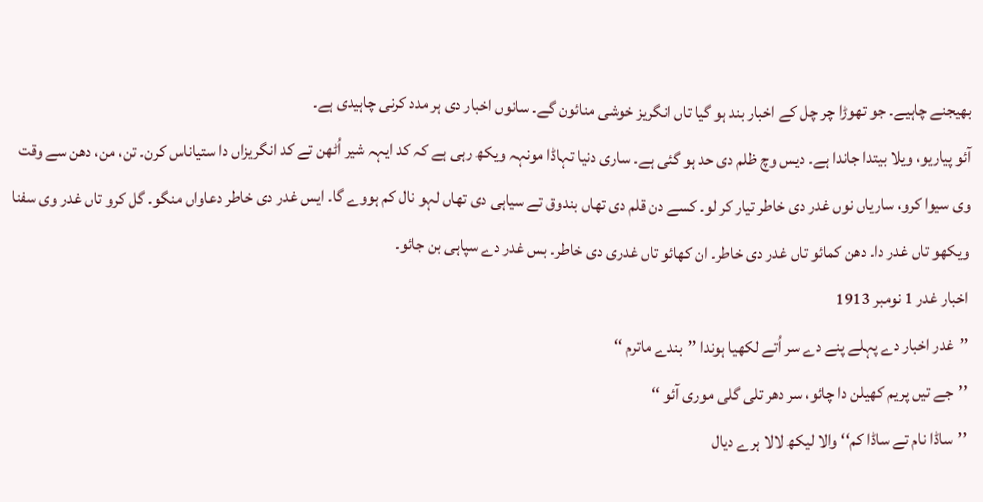بھیجنے چاہیے۔ جو تھوڑا چر چل کے اخبار بند ہو گیا تاں انگریز خوشی منائون گے۔ سانوں اخبار دی ہر مدد کرنی چاہیدی ہے۔
آئو پیاریو، ویلا بیتدا جاندا ہے۔ دیس وچ ظلم دی حد ہو گئی ہے۔ ساری دنیا تہاڈا مونہہ ویکھ رہی ہے کہ کد ایہہ شیر اُٹھن تے کد انگریزاں دا ستیاناس کرن۔ تن، من، دھن سے وقت وی سیوا کرو، ساریاں نوں غدر دی خاطر تیار کر لو۔ کسے دن قلم دی تھاں بندوق تے سیاہی دی تھاں لہو نال کم ہووے گا۔ ایس غدر دی خاطر دعاواں منگو۔ گل کرو تاں غدر وی سفنا ویکھو تاں غدر دا۔ دھن کمائو تاں غدر دی خاطر۔ ان کھائو تاں غدری دی خاطر۔ بس غدر دے سپاہی بن جائو۔
اخبار غدر 1 نومبر 1913
’’غدر اخبار دے پہلے پنے دے سر اُتے لکھیا ہوندا ’’بندے ماترم ‘‘
’’جے تیں پریم کھیلن دا چائو، سر دھر تلی گلی موری آئو ‘‘
’’ساڈا نام تے ساڈا کم‘‘ والا لیکھ لالا ہرے دیال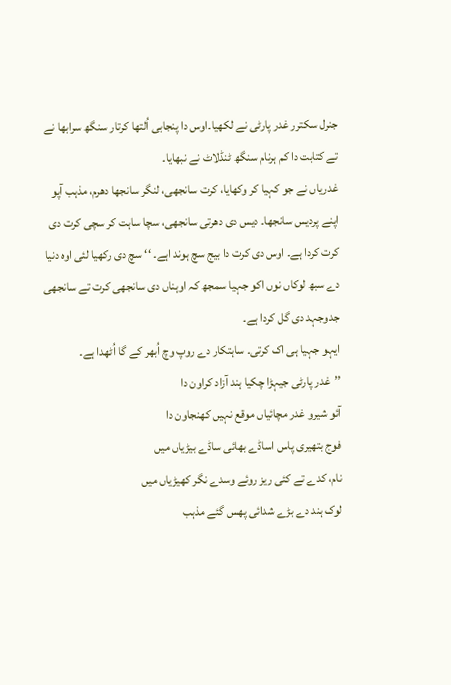جنرل سکترر غدر پارٹی نے لکھیا۔اوس دا پنجابی اُلتھا کرتار سنگھ سرابھا نے تے کتابت دا کم ہرنام سنگھ ٹنڈلاٹ نے نبھایا۔
غدریاں نے جو کہیا کر وکھایا، کرت سانجھی، لنگر سانجھا دھرم، مذہب آپو اپنے پردیس سانجھا۔ دیس دی دھرتی سانجھی، سچا ساہت کر سچی کرت دی کرت کردا ہے۔ اوس دی کرت دا بیج سچ ہوند اہے۔ ‘‘ سچ دی رکھیا لئی اوہ دنیا دے سبھ لوکاں نوں اکو جہیا سمجھ کہ اوہناں دی سانجھی کرت تے سانجھی جدوجہد دی گل کردا ہے۔
ایہو جہیا ہی اک کرتی۔ ساہتکار دے روپ وچ اُبھر کے گا اُٹھدا ہے۔
’’غدر پارٹی جیہڑا چکیا ہند آزاد کراون دا
آئو شیرو غدر مچائیاں موقع نہیں کھنجاون دا
فوج بتھیری پاس اساڈے بھائی ساڈے بیڑیاں میں
نام، کدے تے کئی ریز روئے وسدے نگر کھیڑیاں میں
لوک ہند دے بڑے شدائی پھس گئے مذہب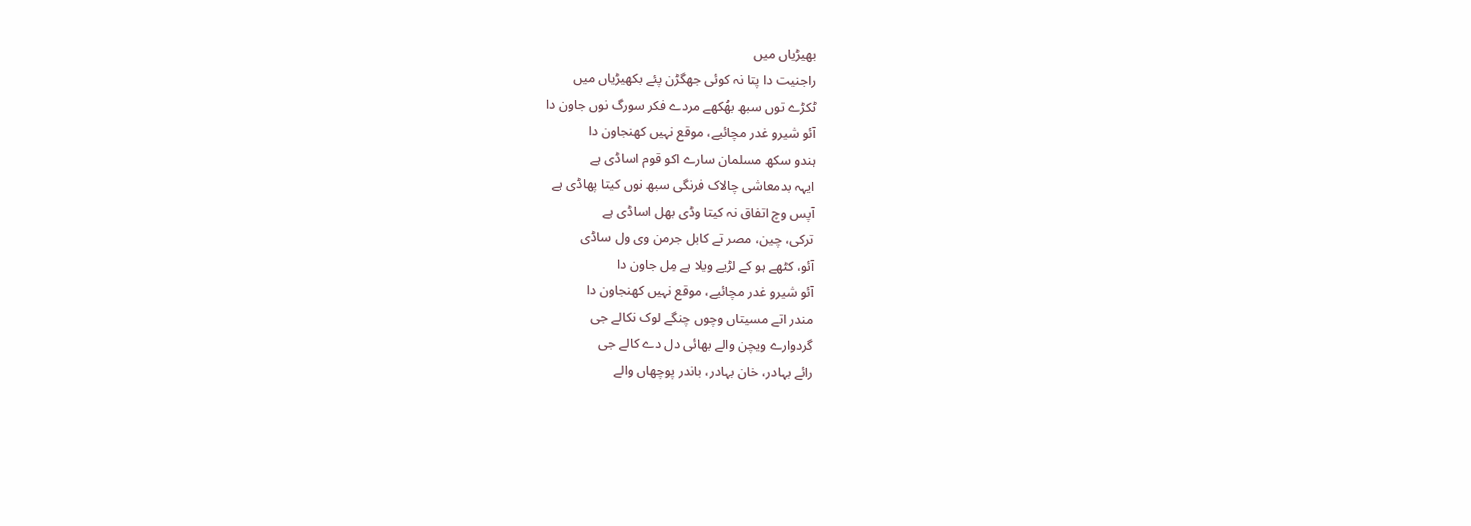بھیڑیاں میں
راجنیت دا پتا نہ کوئی جھگڑن پئے بکھیڑیاں میں
ٹکڑے توں سبھ بھُکھے مردے فکر سورگ نوں جاون دا
آئو شیرو غدر مچائیے، موقع نہیں کھنجاون دا
ہندو سکھ مسلمان سارے اکو قوم اساڈی ہے
ایہہ بدمعاشی چالاک فرنگی سبھ نوں کیتا پھاڈی ہے
آپس وچ اتفاق نہ کیتا وڈی بھل اساڈی ہے
ترکی، چین، مصر تے کابل جرمن وی ول ساڈی
آئو، کٹھے ہو کے لڑیے ویلا ہے مِل جاون دا
آئو شیرو غدر مچائیے، موقع نہیں کھنجاون دا
مندر اتے مسیتاں وچوں چنگے لوک نکالے جی
گردوارے ویچن والے بھائی دل دے کالے جی
رائے بہادر، خان بہادر، باندر پوچھاں والے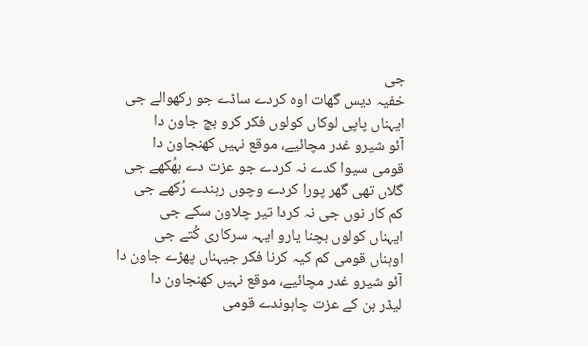جی
خفیہ دیس گھات اوہ کردے ساڈے جو رکھوالے جی
ایہناں پاپی لوکاں کولوں فکر کرو بچ جاون دا
آئو شیرو غدر مچائیے، موقع نہیں کھنجاون دا
قومی سیوا کدے نہ کردے جو عزت دے بھُکھے جی
گلاں تھی گھر پورا کردے وچوں رہندے رُکھے جی
کم کار نوں جی نہ کردا تیر چلاون سکے جی
ایہناں کولوں بچنا یارو ایہہ سرکاری کُتے جی
اوہناں قومی کم کیہ کرنا فکر جیہناں پھڑے جاون دا
آئو شیرو غدر مچائیے، موقع نہیں کھنجاون دا
لیڈر بن کے عزت چاہوندے قومی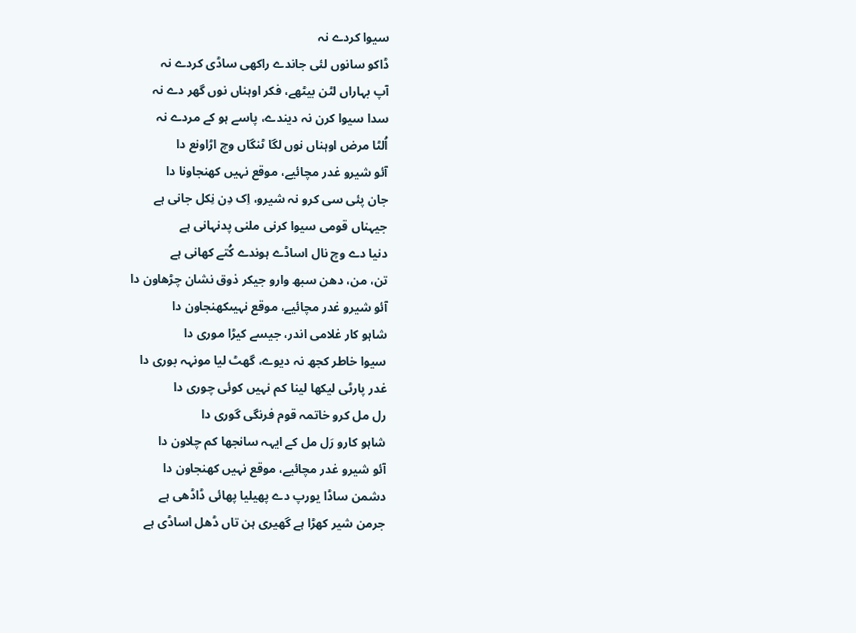سیوا کردے نہ
ڈاکو سانوں لئی جاندے راکھی ساڈی کردے نہ
آپ بہاراں لٹن بیٹھے، فکر اوہناں نوں گھر دے نہ
سدا سیوا کرن نہ دیندے، پاسے ہو کے مردے نہ
اُلٹا مرض اوہناں نوں لگا ٹنگاں وچ اڑاونع دا
آئو شیرو غدر مچائیے، موقع نہیں کھنجاونا دا
جان پئی سی کرو نہ شیرو، اِک دِن نِکل جانی ہے
جیہناں قومی سیوا کرنی ملنی پدنہانی ہے
دنیا دے وچ نال اساڈے ہوندے کُتے کھانی ہے
تن، من، دھن سبھ وارو جیکر ذوق نشان چڑھاون دا
آئو شیرو غدر مچائیے، موقع نہیںکھنجاون دا
شاہو کار غلامی اندر، جیسے کیڑا موری دا
سیوا خاطر کجھ نہ دیوے، گھٹ لیا مونہہ بوری دا
غدر پارٹی لیکھا لینا کم نہیں کوئی چوری دا
رل مل کرو خاتمہ قوم فرنگی گوری دا
شاہو کارو رَل مل کے ایہہ سانجھا کم چلاون دا
آئو شیرو غدر مچائیے، موقع نہیں کھنجاون دا
دشمن ساڈا یورپ دے پھیلیا پھائی ڈاڈھی ہے
جرمن شیر کھڑا ہے گھیری ہن تاں ڈھل اساڈی ہے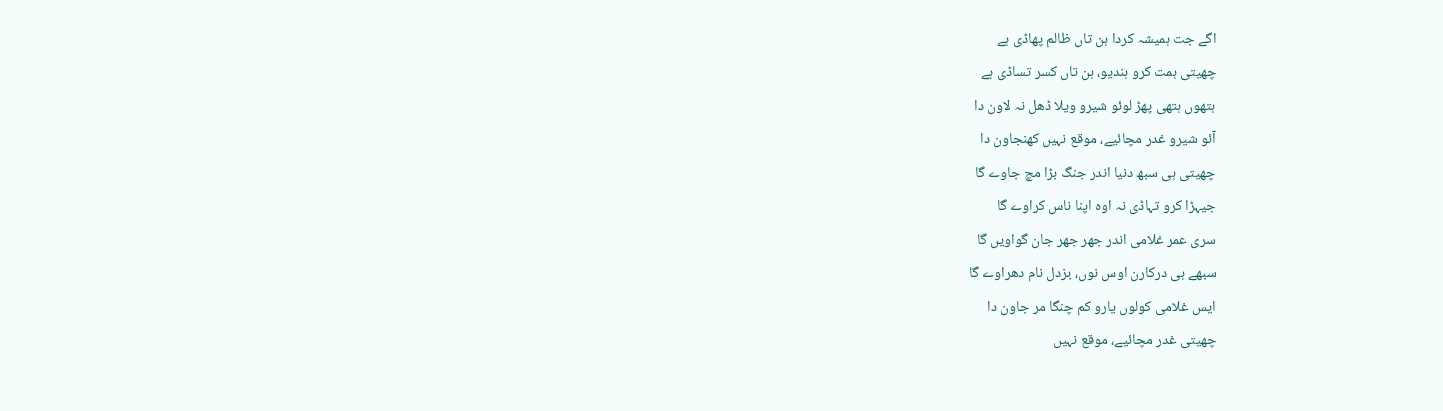اگے جت ہمیشہ کردا ہن تاں ظالم پھاڈی ہے
چھیتی ہمت کرو ہندیو، ہن تاں کسر تساڈی ہے
ہتھوں ہتھی پھڑ لوئو شیرو ویلا ڈھل نہ لاون دا
آئو شیرو غدر مچائیے، موقع نہیں کھنجاون دا
چھیتی ہی سبھ دنیا اندر جنگ بڑا مچ جاوے گا
جیہڑا کرو تہاڈی نہ اوہ اپنا ناس کراوے گا
سری عمر غلامی اندر جھر جھر جان گواویں گا
سبھے ہی درکارن اوس نوں، بزدل نام دھراوے گا
ایس غلامی کولوں یارو کم چنگا مر جاون دا
چھیتی غدر مچائیے، موقع نہیں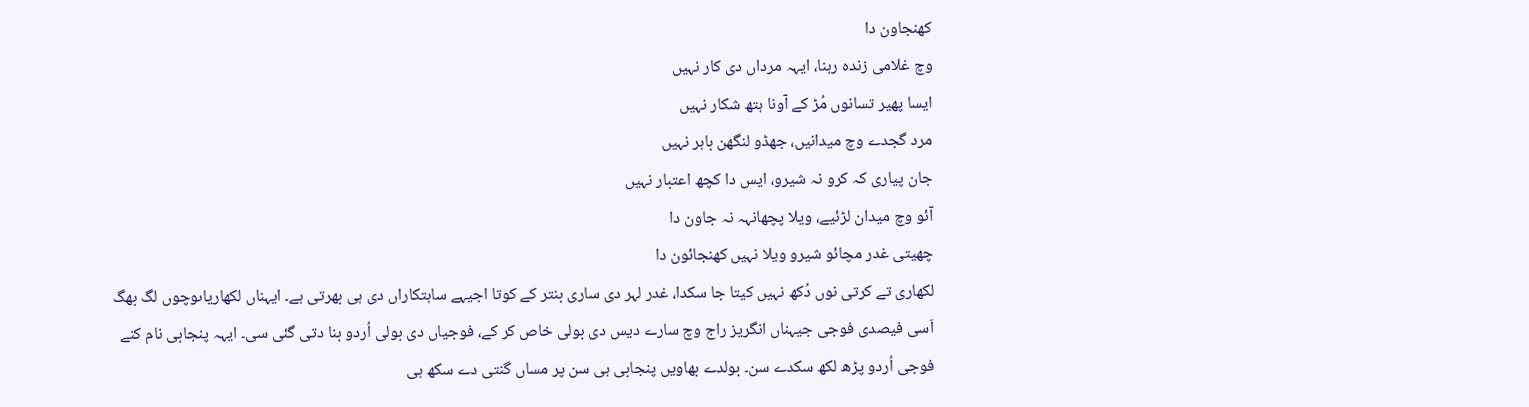کھنجاون دا
وچ غلامی زندہ رہنا، ایہہ مرداں دی کار نہیں
ایسا پھیر تسانوں مُڑ کے آونا ہتھ شکار نہیں
مرد گجدے وچ میدانیں، جھڈو لنگھن باہر نہیں
جان پیاری کہ کرو نہ شیرو، ایس دا کچھ اعتبار نہیں
آئو وچ میدان لڑئیے، ویلا پچھانہہ نہ جاون دا
چھیتی غدر مچائو شیرو ویلا نہیں کھنجائون دا
لکھاری تے کرتی نوں دُکھ نہیں کیتا جا سکدا، غدر لہر دی ساری بنتر کے کوتا اجیہے ساہتکاراں دی ہی بھرتی ہے۔ ایہناں لکھاریاںوچوں لگ بھگ اَسی فیصدی فوجی جیہناں انگریز راج وچ سارے دیس دی بولی خاص کر کے، فوجیاں دی بولی اُردو بنا دتی گئی سی۔ ایہہ پنجابی نام کنے فوجی اُردو پڑھ لکھ سکدے سن۔ بولدے بھاویں پنجابی ہی سن پر مساں گنتی دے سکھ ہی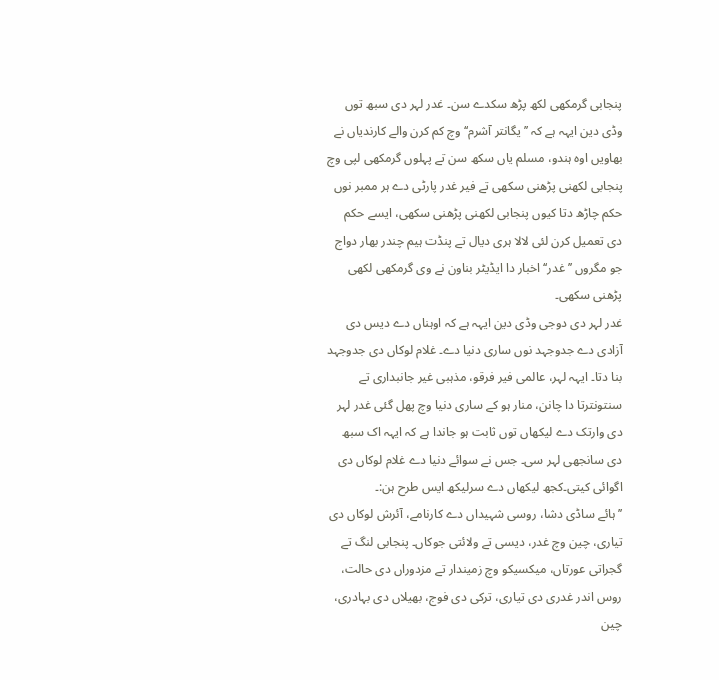پنجابی گرمکھی لکھ پڑھ سکدے سن۔ غدر لہر دی سبھ توں وڈی دین ایہہ ہے کہ ’’یگانتر آشرم‘‘ وچ کم کرن والے کارندیاں نے بھاویں اوہ ہندو، مسلم یاں سکھ سن تے پہلوں گرمکھی لپی وچ پنجابی لکھنی پڑھنی سکھی تے فیر غدر پارٹی دے ہر ممبر نوں حکم چاڑھ دتا کیوں پنجابی لکھنی پڑھنی سکھی، ایسے حکم دی تعمیل کرن لئی لالا ہری دیال تے پنڈت ہیم چندر بھار دواج جو مگروں ’’غدر‘‘ اخبار دا ایڈیٹر بناون نے وی گرمکھی لکھی پڑھنی سکھی۔
غدر لہر دی دوجی وڈی دین ایہہ ہے کہ اوہناں دے دیس دی آزادی دے جدوجہد نوں ساری دنیا دے۔ غلام لوکاں دی جدوجہد بنا دتا۔ ایہہ لہر، عالمی فیر فرقو، مذہبی غیر جانبداری تے سنتونترتا دا چانن، منار ہو کے ساری دنیا وچ پھل گئی غدر لہر دی وارتک دے لیکھاں توں ثابت ہو جاندا ہے کہ ایہہ اک سبھ دی سانجھی لہر سی۔ جس نے سوائے دنیا دے غلام لوکاں دی اگوائی کیتی۔کجھ لیکھاں دے سرلیکھ ایس طرح ہن:۔
’’ہائے ساڈی دشا، روسی شہیداں دے کارنامے، آئرش لوکاں دی تیاری، چین وچ غدر، دیسی تے ولائتی جوکاں۔ پنجابی لنگ تے گجراتی عورتاں، میکسیکو وچ زمیندار تے مزدوراں دی حالت، روس اندر غدری دی تیاری، ترکی دی فوج، بھیلاں دی بہادری، چین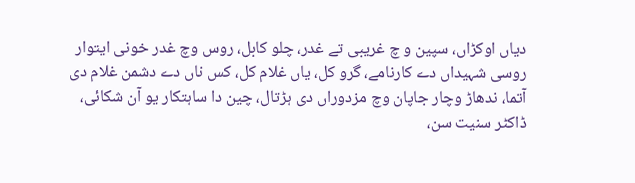دیاں اوکڑاں، سپین و چ غریبی تے غدر، چلو کابل، روس وچ غدر خونی ایتوار روسی شہیداں دے کارنامے، گرو کل، یاں غلام کل، کس ناں دے دشمن غلام دی آتما، ندھاڑ وچار جاپان وچ مزدوراں دی ہڑتال، چین دا ساہتکار یو آن شکائی، ڈاکٹر سنیت سن،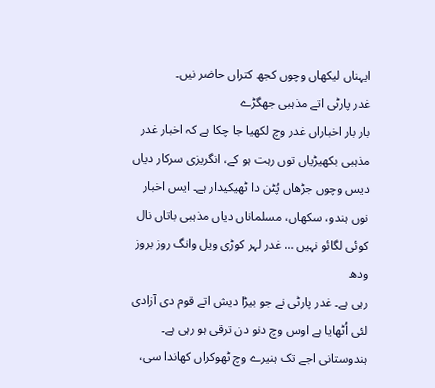ایہناں لیکھاں وچوں کجھ کتراں حاضر نیں۔
غدر پارٹی اتے مذہبی جھگڑے
بار بار اخباراں غدر وچ لکھیا جا چکا ہے کہ اخبار غدر مذہبی بکھیڑیاں توں رہت ہو کے، انگریزی سرکار دیاں دیس وچوں جڑھاں پُٹن دا ٹھیکیدار ہے۔ ایس اخبار نوں ہندو، سکھاں، مسلماناں دیاں مذہبی باتاں نال کوئی لگائو نہیں … غدر لہر کوڑی ویل وانگ روز بروز ودھ
رہی ہے۔ غدر پارٹی نے جو بیڑا دیش اتے قوم دی آزادی لئی اُٹھایا ہے اوس وچ دنو دن ترقی ہو رہی ہے۔ ہندوستانی اجے تک ہنیرے وچ ٹھوکراں کھاندا سی،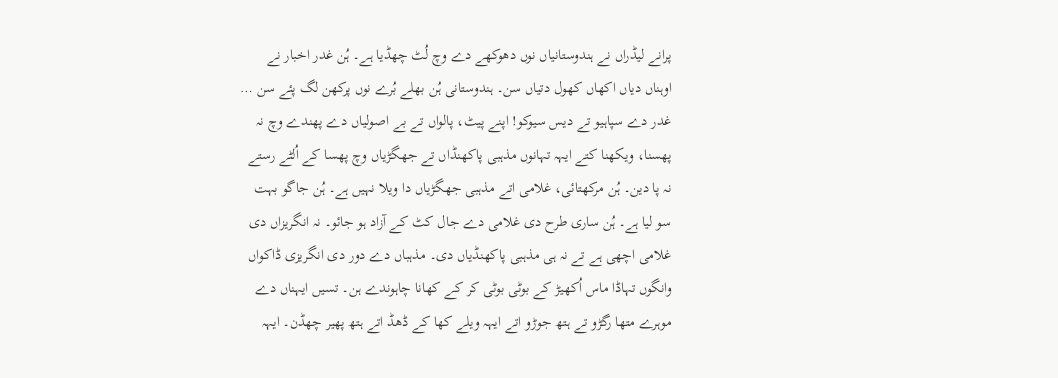پرانے لیڈراں نے ہندوستانیاں نوں دھوکھے دے وچ لُٹ چھڈیا ہے۔ ہُن غدر اخبار نے اوہناں دیاں اکھاں کھول دتیاں سن۔ ہندوستانی ہُن بھلے بُرے نوں پرکھن لگ پئے سن …
غدر دے سپاہیو تے دیس سیوکو! اپنے پیٹ، پالواں تے بے اصولیاں دے پھندے وچ نہ پھسنا، ویکھنا کتے ایہہ تہانوں مذہبی پاکھنڈاں تے جھگڑیاں وچ پھسا کے اُلٹے رستے نہ پا دین۔ ہُن مرکھتائی، غلامی اتے مذہبی جھگڑیاں دا ویلا نہیں ہے۔ ہُن جاگو بہت سو لیا ہے۔ ہُن ساری طرح دی غلامی دے جال کٹ کے آزاد ہو جائو۔ نہ انگریزاں دی غلامی اچھی ہے تے نہ ہی مذہبی پاکھنڈیاں دی۔ مذہباں دے دور دی انگریزی ڈاکواں وانگوں تہاڈا ماس اُکھیڑ کے بوٹی بوٹی کر کے کھانا چاہوندے ہن۔ تسیں ایہناں دے موہرے متھا رگڑو تے ہتھ جوڑو اتے ایہہ ویلے کھا کے ڈھڈ اتے ہتھ پھیر چھڈن۔ ایہہ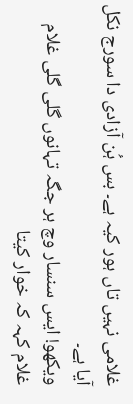غلامی نہیں تاں ہور کیہ ہے۔ بس ہُن آزادی دا سورج نکل آیا ہے۔
ویکھو! ایس سنسار وچ ہر جگہ تہانوں گلی گلی غلام غلام کہہ کہ خوار کیتا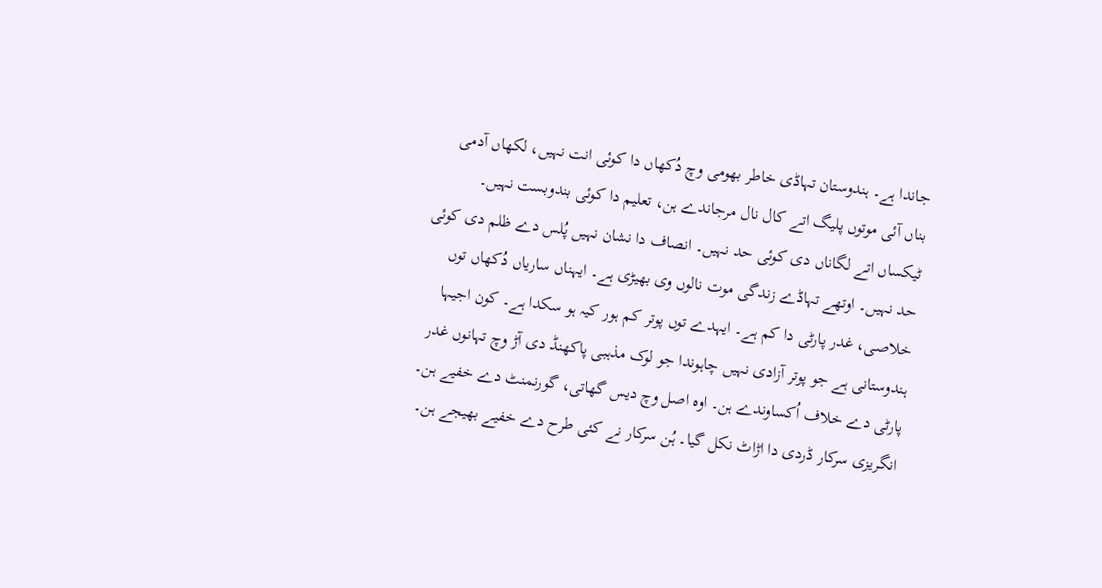جاندا ہے۔ ہندوستان تہاڈی خاطر بھومی وچ دُکھاں دا کوئی انت نہیں، لکھاں آدمی بناں آئی موتوں پلیگ اتے کال نال مرجاندے ہن، تعلیم دا کوئی بندوبست نہیں۔ ٹیکساں اتے لگاناں دی کوئی حد نہیں۔ انصاف دا نشان نہیں پُلس دے ظلم دی کوئی حد نہیں۔ اوتھے تہاڈے زندگی موت نالوں وی بھیڑی ہے۔ ایہناں ساریاں دُکھاں توں خلاصی، غدر پارٹی دا کم ہے۔ ایہدے توں پوتر کم ہور کیہ ہو سکدا ہے۔ کون اجیہا ہندوستانی ہے جو پوتر آزادی نہیں چاہوندا جو لوک مذہبی پاکھنڈ دی آڑ وچ تہانوں غدر پارٹی دے خلاف اُکساوندے ہن۔ اوہ اصل وچ دیس گھاتی، گورنمنٹ دے خفیے ہن۔ انگریزی سرکار ڈردی دا اڑاٹ نکل گیا۔ ہُن سرکار نے کئی طرح دے خفیے بھیجے ہن۔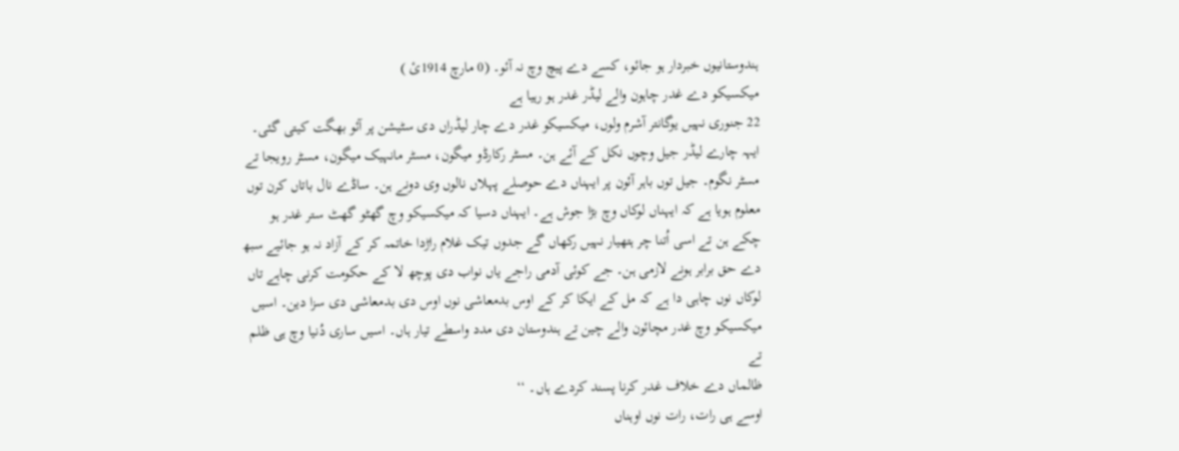ہندوستانیوں خبردار ہو جائو، کسے دے پیچ وچ نہ آئو۔ (0 مارچ 1914ئ )
میکسیکو دے غدر چاہون والے لیڈر غدر ہو رہیا ہے
22 جنوری نہیں یوگانتر آشرم ولوں، میکسیکو غدر دے چار لیڈراں دی سٹیشن پر آئو بھگت کیتی گئی۔ ایہہ چارے لیڈر جیل وچوں نکل کے آئے ہن۔ مسٹر رکارڈو میگون، مسٹر مانہیک میگون، مسٹر رویجا تے مسٹر نگوم۔ جیل توں باہر آئون پر ایہناں دے حوصلے پہلاں نالوں وی دونے ہن۔ ساڈے نال باتاں کرن توں معلوم ہویا ہے کہ ایہناں لوکاں وچ بڑا جوش ہے۔ ایہناں دسیا کہ میکسیکو وچ گھٹو گھٹ ستر غدر ہو چکے ہن تے اسی اُتنا چر ہتھیار نہیں رکھاں گے جدوں تیک غلام راڑدا خاتمہ کر کے آزاد نہ ہو جائیے سبھ دے حق برابر ہونے لازمی ہن۔ جے کوئی آدمی راجے یاں نواب دی پوچھ لا کے حکومت کرنی چاہے تاں لوکاں نوں چاہی دا ہے کہ مل کے ایکا کر کے اوس بدمعاشی نوں اوس دی بدمعاشی دی سزا دین۔ اسیں میکسیکو وچ غدر مچائون والے چین تے ہندوستان دی مدد واسطے تیار ہاں۔ اسیں ساری دُنیا وچ ہی ظلم تے
ظالماں دے خلاف غدر کرنا پسند کردے ہاں۔ ‘‘
اوسے ہی رات، رات نوں اوہناں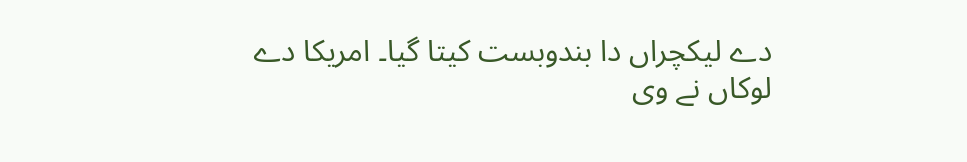دے لیکچراں دا بندوبست کیتا گیا۔ امریکا دے لوکاں نے وی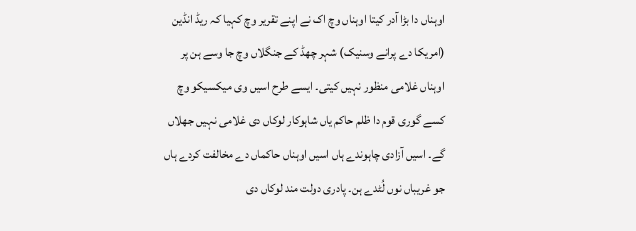اوہناں دا بڑا آدر کیتا اوہناں وچ اک نے اپنے تقریر وچ کہیا کہ ریڈ انڈین (امریکا دے پرانے وسنیک) شہر چھڈ کے جنگلاں وچ جا وسے ہن پر اوہناں غلامی منظور نہیں کیتی۔ ایسے طرح اسیں وی میکسیکو وچ کسے گوری قوم دا ظلم حاکم یاں شاہوکار لوکاں دی غلامی نہیں جھلاں گے۔ اسیں آزادی چاہوندے ہاں اسیں اوہناں حاکماں دے مخالفت کردے ہاں جو غریباں نوں لُٹدے ہن۔ پادری دولت مند لوکاں دی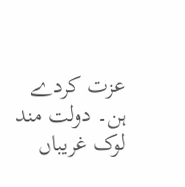عزت کردے ہن۔ دولت مند لوک غریباں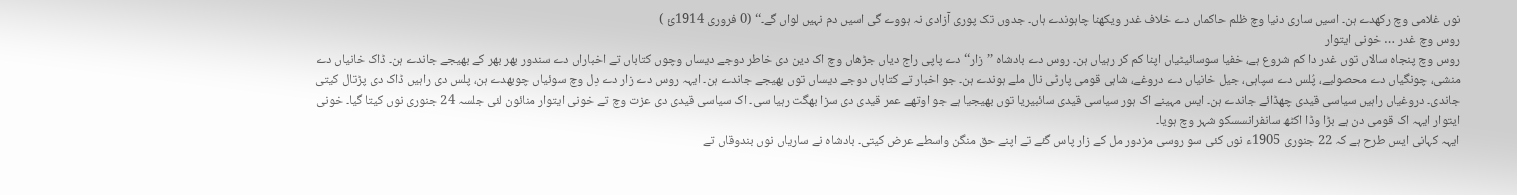نوں غلامی وچ رکھدے ہن۔ اسیں ساری دنیا وچ ظلم حاکماں دے خلاف غدر ویکھنا چاہوندے ہاں۔ جدوں تک پوری آزادی نہ ہووے گی اسیں دم نہیں لواں گے۔‘‘ (0 فروری 1914ئ )
روس وچ غدر … خونی ایتوار
روس وچ پنجاہ سالاں توں غدر دا کم شروع ہے، خفیا سوسائیٹیاں اپنا کم کر رہیاں ہن۔ روس دے بادشاہ ’’زار‘‘ دے پاپی راج دیاں جڑھاں وچ اک دین دی خاطر دوجے دیساں وچوں کتاباں تے اخباراں دے سندور بھر بھر کے بھیجے جاندے ہن۔ ڈاک خانیاں دے منشی، چونگیاں دے محصولیے، پُلس دے سپاہی، جیل خانیاں دے دروغے، شاہی قومی پارٹی نال ملے ہوندے ہن۔ جو اخبار تے کتاباں دوجے دیساں توں بھیجے جاندے ہن۔ ایہہ روس دے زار دے دِل وچ سوئیاں چوبھدے ہن، پلس دی راہیں ڈاک دی پڑتال کیتی جاندی۔ دروغیاں راہیں سیاسی قیدی چھڈائے جاندے ہن۔ ایس مہینے اک ہور سیاسی قیدی سائبیریا توں بھیجیا ہے جو اوتھے عمر قیدی دی سزا بھگت رہیا سی۔ اک سیاسی قیدی دی عزت وچ تے خونی ایتوار منائون لئی جلسہ 24 جنوری نوں کیتا گیا۔ خونی ایتوار ایہہ اک قومی دن ہے بڑا وڈا اکٹھ سانفرانسسکو شہر وچ ہویا۔
ایہہ کہانی ایس طرح ہے کہ 22 جنوری 1905ء نوں کئی سو روسی مزدور مل کے زار پاس گئے تے اپنے حق منگن واسطے عرض کیتی۔ بادشاہ نے ساریاں نوں بندوقاں تے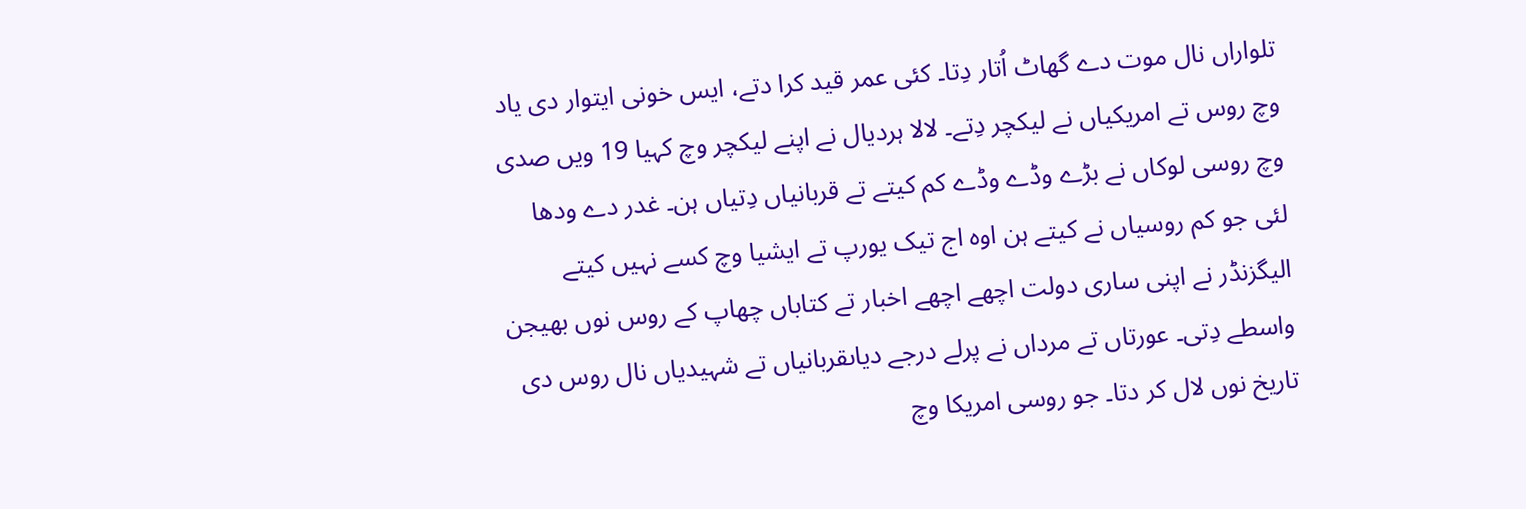تلواراں نال موت دے گھاٹ اُتار دِتا۔ کئی عمر قید کرا دتے، ایس خونی ایتوار دی یاد وچ روس تے امریکیاں نے لیکچر دِتے۔ لالا ہردیال نے اپنے لیکچر وچ کہیا 19 ویں صدی وچ روسی لوکاں نے بڑے وڈے وڈے کم کیتے تے قربانیاں دِتیاں ہن۔ غدر دے ودھا لئی جو کم روسیاں نے کیتے ہن اوہ اج تیک یورپ تے ایشیا وچ کسے نہیں کیتے الیگزنڈر نے اپنی ساری دولت اچھے اچھے اخبار تے کتاباں چھاپ کے روس نوں بھیجن واسطے دِتی۔ عورتاں تے مرداں نے پرلے درجے دیاںقربانیاں تے شہیدیاں نال روس دی تاریخ نوں لال کر دتا۔ جو روسی امریکا وچ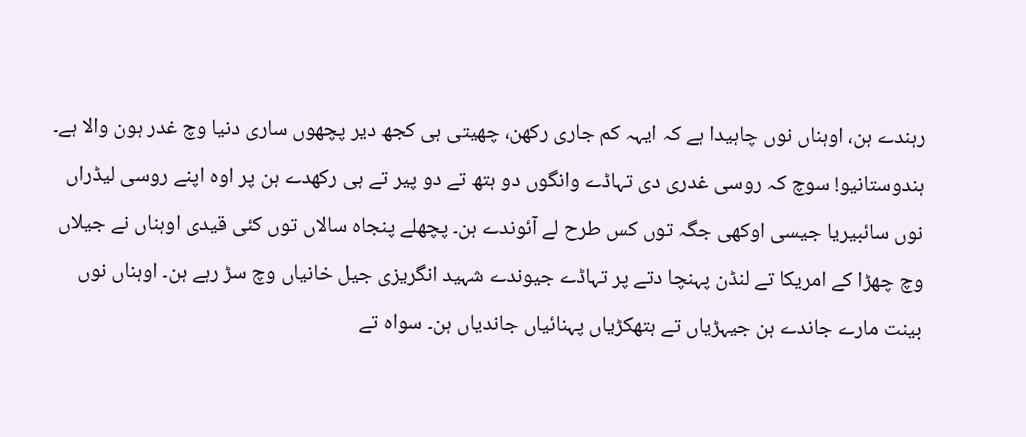رہندے ہن، اوہناں نوں چاہیدا ہے کہ ایہہ کم جاری رکھن، چھیتی ہی کجھ دیر پچھوں ساری دنیا وچ غدر ہون والا ہے۔
ہندوستانیو! سوچ کہ روسی غدری دی تہاڈے وانگوں دو ہتھ تے دو پیر تے ہی رکھدے ہن پر اوہ اپنے روسی لیڈراں نوں سائبیریا جیسی اوکھی جگہ توں کس طرح لے آئوندے ہن۔ پچھلے پنجاہ سالاں توں کئی قیدی اوہناں نے جیلاں وچ چھڑا کے امریکا تے لنڈن پہنچا دتے پر تہاڈے جیوندے شہید انگریزی جیل خانیاں وچ سڑ رہے ہن۔ اوہناں نوں بینت مارے جاندے ہن جیہڑیاں تے ہتھکڑیاں پہنائیاں جاندیاں ہن۔ سواہ تے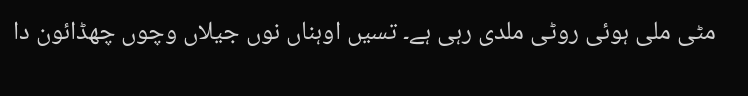مٹی ملی ہوئی روٹی ملدی رہی ہے۔ تسیں اوہناں نوں جیلاں وچوں چھڈائون دا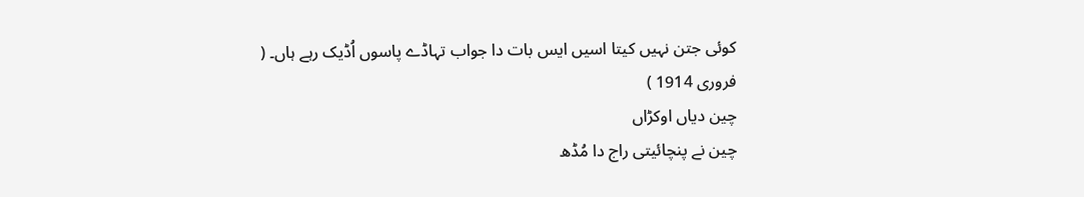کوئی جتن نہیں کیتا اسیں ایس بات دا جواب تہاڈے پاسوں اُڈیک رہے ہاں۔ ( فروری 1914 )
چین دیاں اوکڑاں
چین نے پنچائیتی راج دا مُڈھ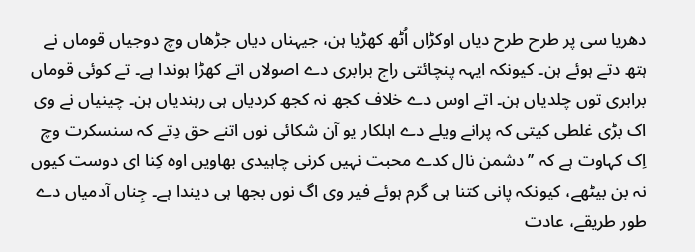دھریا سی پر طرح طرح دیاں اوکڑاں اُٹھ کھڑیا ہن، جیہناں دیاں جڑھاں وچ دوجیاں قوماں نے ہتھ دتے ہوئے ہن۔ کیونکہ ایہہ پنچائتی راج برابری دے اصولاں اتے کھڑا ہوندا ہے۔ تے کوئی قوماں برابری توں چلدیاں ہن۔ اتے اوس دے خلاف کجھ نہ کجھ کردیاں ہی رہندیاں ہن۔ چینیاں نے وی اک بڑی غلطی کیتی کہ پرانے ویلے دے اہلکار یو آن شکائی نوں اتنے حق دِتے کہ سنسکرت وچ اِک کہاوت ہے کہ ’’دشمن نال کدے محبت نہیں کرنی چاہیدی بھاویں اوہ کِنا ای دوست کیوں نہ بن بیٹھے، کیونکہ پانی کتنا ہی گرم ہوئے فیر وی اگ نوں بجھا ہی دیندا ہے۔ جِناں آدمیاں دے طور طریقے، عادت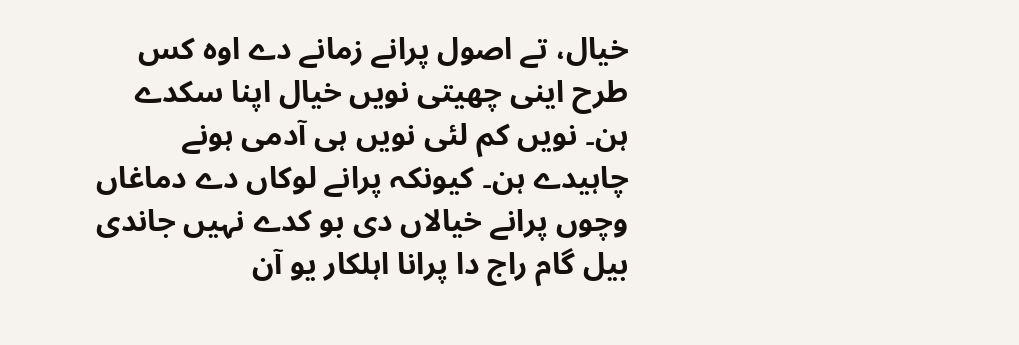خیال، تے اصول پرانے زمانے دے اوہ کس طرح اینی چھیتی نویں خیال اپنا سکدے ہن۔ نویں کم لئی نویں ہی آدمی ہونے چاہیدے ہن۔ کیونکہ پرانے لوکاں دے دماغاں وچوں پرانے خیالاں دی بو کدے نہیں جاندی بیل گام راج دا پرانا اہلکار یو آن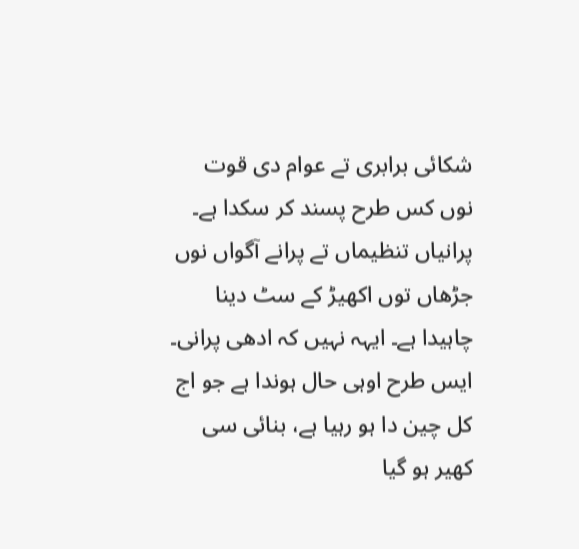شکائی برابری تے عوام دی قوت نوں کس طرح پسند کر سکدا ہے۔ پرانیاں تنظیماں تے پرانے آگواں نوں جڑھاں توں اکھیڑ کے سٹ دینا چاہیدا ہے۔ ایہہ نہیں کہ ادھی پرانی۔ ایس طرح اوہی حال ہوندا ہے جو اج کل چین دا ہو رہیا ہے، بنائی سی کھیر ہو گیا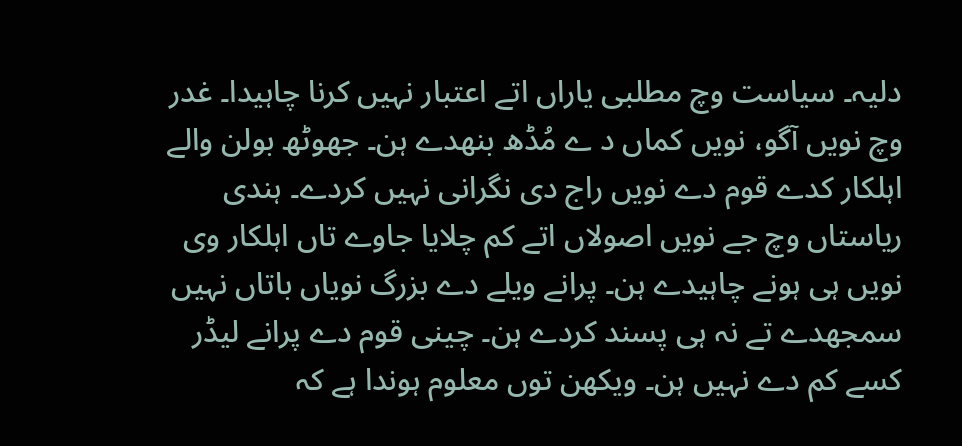دلیہ۔ سیاست وچ مطلبی یاراں اتے اعتبار نہیں کرنا چاہیدا۔ غدر وچ نویں آگو، نویں کماں د ے مُڈھ بنھدے ہن۔ جھوٹھ بولن والے اہلکار کدے قوم دے نویں راج دی نگرانی نہیں کردے۔ ہندی ریاستاں وچ جے نویں اصولاں اتے کم چلایا جاوے تاں اہلکار وی نویں ہی ہونے چاہیدے ہن۔ پرانے ویلے دے بزرگ نویاں باتاں نہیں سمجھدے تے نہ ہی پسند کردے ہن۔ چینی قوم دے پرانے لیڈر کسے کم دے نہیں ہن۔ ویکھن توں معلوم ہوندا ہے کہ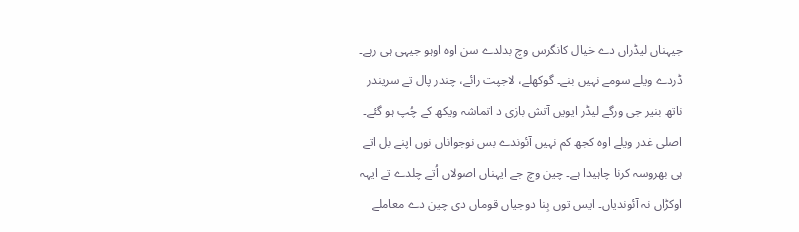جیہناں لیڈراں دے خیال کانگرس وچ بدلدے سن اوہ اوہو جیہی ہی رہے۔ ڈردے ویلے سومے نہیں بنے۔ گوکھلے، لاجپت رائے، چندر پال تے سریندر ناتھ بنیر جی ورگے لیڈر ایویں آتش بازی د اتماشہ ویکھ کے چُپ ہو گئے۔ اصلی غدر ویلے اوہ کجھ کم نہیں آئوندے بس نوجواناں نوں اپنے بل اتے ہی بھروسہ کرنا چاہیدا ہے۔ چین وچ جے ایہناں اصولاں اُتے چلدے تے ایہہ اوکڑاں نہ آئوندیاں۔ ایس توں بِنا دوجیاں قوماں دی چین دے معاملے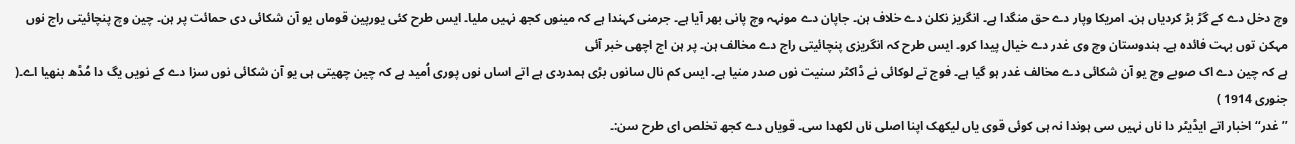وچ دخل دے کے گڑ بڑ کردیاں ہن۔ امریکا وپار دے حق منگدا ہے۔ انگریز نکلن دے خلاف ہن۔ جاپان دے مونہہ وچ پانی بھر آیا ہے۔ جرمنی کہندا ہے کہ مینوں کجھ نہیں ملیا۔ ایس طرح کئی یورپین قوماں یو آن شکائی دی حمائت پر ہن۔ چین وچ پنچائیتی راج نوں مہکن توں بہت فائدہ ہے۔ ہندوستان وچ وی غدر دے خیال پیدا کرو۔ ایس طرح کہ انگریزی پنچائیتی راج دے مخالف ہن۔ پر ہن اج اچھی خبر آئی
ہے کہ چین دے اک صوبے وچ یو آن شکائی دے مخالف غدر ہو گیا ہے۔ فوج تے لوکائی نے ڈاکٹر سنیت نوں صدر منیا ہے۔ ایس کم نال سانوں بڑی ہمدردی ہے اتے اساں نوں پوری اُمید ہے کہ چین چھیتی ہی یو آن شکائی نوں سزا دے کے نویں یگ دا مُڈھ بنھیا اے۔( جنوری 1914 )
’’غدر‘‘ اخبار اتے ایڈیٹر دا ناں نہیں سی ہوندا نہ ہی کوئی قوی یاں لیکھک اپنا اصلی ناں لکھدا سی۔ قویاں دے کجھ تخلص ای طرح سن:۔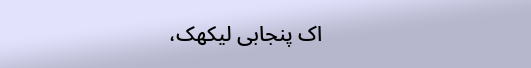اک پنجابی لیکھک،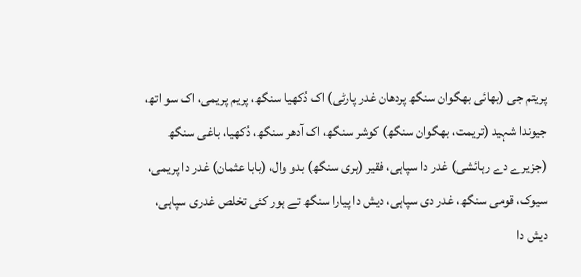پریتم جی (بھائی بھگوان سنگھ پردھان غدر پارٹی) اک دُکھیا سنگھ، پریم پریمی، اک سو اتھ، جیوندا شہید (تریمت، بھگوان سنگھ) کوشر سنگھ، اک آدھر سنگھ، دُکھیا، باغی سنگھ (جزیرے دے رہائشی) غدر دا سپاہی، فقیر (ہری سنگھ) بدو وال، (بابا عثمان) غدر دا پریمی، سیوک، قومی سنگھ، غدر دی سپاہی، دیش دا پیارا سنگھ تے ہور کئی تخلص غدری سپاہی، دیش دا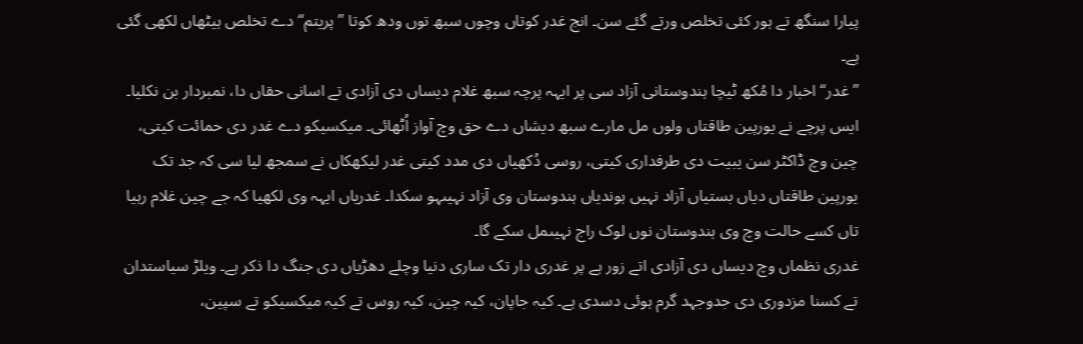پیارا سنگھ تے ہور کئی تخلص ورتے گئے سن۔ انج غدر کوتاں وچوں سبھ توں ودھ کوتا ’’پریتم‘‘ دے تخلص ہیٹھاں لکھی گئی ہے۔
’’غدر‘‘ اخبار دا مُکھ ٹیچا ہندوستانی آزاد سی پر ایہہ پرچہ سبھ غلام دیساں دی آزادی تے اسانی حقاں دا، نمبردار بن نکلیا۔ ایس پرچے نے یورپین طاقتاں ولوں مل مارے سبھ دیشاں دے حق وچ آواز اُٹھائی۔ میکسیکو دے غدر دی حمائت کیتی، چین وچ ڈاکٹر سن یبیت دی طرفداری کیتی، روسی دُکھیاں دی مدد کیتی غدر لیکھکاں نے سمجھ لیا سی کہ جد تک یورپین طاقتاں دیاں بستیاں آزاد نہیں ہوندیاں ہندوستان وی آزاد نہیںہو سکدا۔ غدریاں ایہہ وی لکھیا کہ جے چین غلام رہیا تاں کسے حالت وچ وی ہندوستان نوں لوک راج نہیںمل سکے گا۔
غدری نظماں وچ دیساں دی آزادی اتے زور ہے پر غدری دار تک ساری دنیا وچلے دھڑیاں دی جنگ دا ذکر ہے۔ ویلڑ سیاستدان تے کسنا مزدوری دی جدوجہد گرم ہوئی دسدی ہے۔ کیہ جاپان، کیہ چین، کیہ روس تے کیہ میکسیکو تے سپین،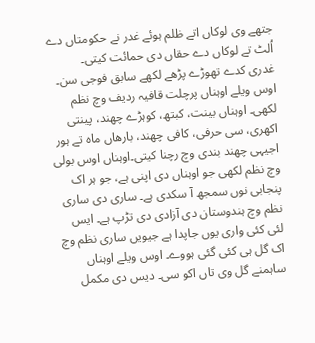جتھے وی لوکاں اتے ظلم ہوئے غدر نے حکومتاں دے اُلٹ تے لوکاں دے حقاں دی حمائت کیتی۔
غدری کدے تھوڑے پڑھے لکھے سابق فوجی سن۔ اوس ویلے اوہناں پرچلت قافیہ ردیف وچ نظم لکھی۔ اوہناں بینت، کبتھ، کوہڑے چھند، پینتی اکھری، سی حرفی، کافی چھند، بارھاں ماہ تے ہور اجیہی چھند بندی وچ رچنا کیتی۔اوہناں اوس بولی وچ نظم لکھی جو اوہناں دی اپنی ہے، جو ہر اک پنجابی نوں سمجھ آ سکدی ہے۔ ساری دی ساری نظم وچ ہندوستان دی آزادی دی تڑپ ہے۔ ایس لئی کئی واری یوں جاپدا ہے جیویں ساری نظم وچ اک گل ہی کئی گئی ہووے۔ اوس ویلے اوہناں ساہمنے گل وی تاں اکو سی۔ دیس دی مکمل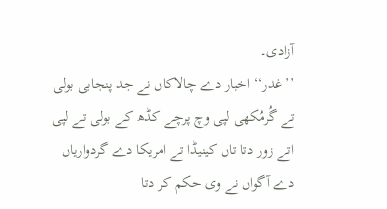آزادی۔
’’غدر‘‘ اخبار دے چالاکاں نے جد پنجابی بولی تے گُرمُکھی لپی وچ پرچے کڈھ کے بولی تے لپی اتے زور دتا تاں کینیڈا تے امریکا دے گردواریاں دے آگواں نے وی حکم کر دتا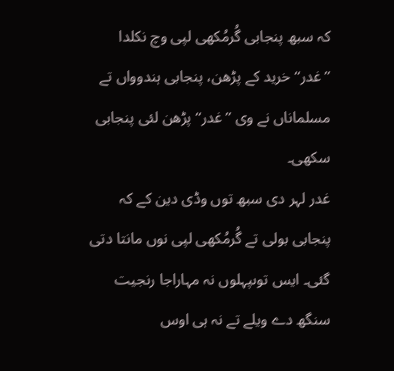کہ سبھ پنجابی گُرمُکھی لپی وچ نکلدا ’’غدر‘‘ خرید کے پڑھن، پنجابی ہندوواں تے مسلماناں نے وی ’’غدر‘‘ پڑھن لئی پنجابی سکھی۔
غدر لہر دی سبھ توں وڈی دین کے کہ پنجابی بولی تے گُرمُکھی لپی نوں مانتا دتی گئی۔ ایس توںپہلوں نہ مہاراجا رنجیت سنگھ دے ویلے تے نہ ہی اوس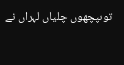توںپچھوں چلیاں لہراں نے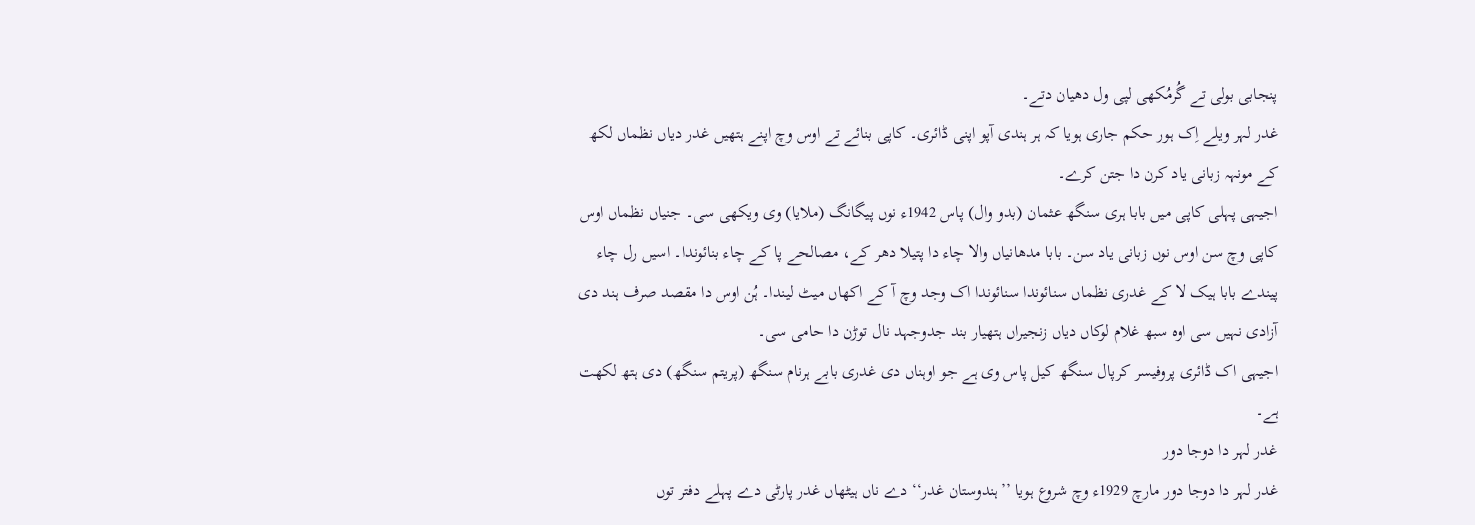پنجابی بولی تے گُرمُکھی لپی ول دھیان دتے۔
غدر لہر ویلے اِک ہور حکم جاری ہویا کہ ہر ہندی آپو اپنی ڈائری۔ کاپی بنائے تے اوس وچ اپنے ہتھیں غدر دیاں نظماں لکھ کے مونہہ زبانی یاد کرن دا جتن کرے۔
اجیہی پہلی کاپی میں بابا ہری سنگھ عثمان (بدو وال) پاس 1942ء نوں پیگانگ (ملایا) وی ویکھی سی۔ جنیاں نظماں اوس کاپی وچ سن اوس نوں زبانی یاد سن۔ بابا مدھانیاں والا چاء دا پتیلا دھر کے، مصالحے پا کے چاء بنائوندا۔ اسیں رل چاء پیندے بابا ہیک لا کے غدری نظماں سنائوندا سنائوندا اک وجد وچ آ کے اکھاں میٹ لیندا۔ ہُن اوس دا مقصد صرف ہند دی آزادی نہیں سی اوہ سبھ غلام لوکاں دیاں زنجیراں ہتھیار بند جدوجہد نال توڑن دا حامی سی۔
اجیہی اک ڈائری پروفیسر کرپال سنگھ کیل پاس وی ہے جو اوہناں دی غدری بابے ہرنام سنگھ (پریتم سنگھ) دی ہتھ لکھت ہے۔
غدر لہر دا دوجا دور
غدر لہر دا دوجا دور مارچ 1929ء وچ شروع ہویا ’’ہندوستان غدر‘‘ دے ناں ہیٹھاں غدر پارٹی دے پہلے دفتر توں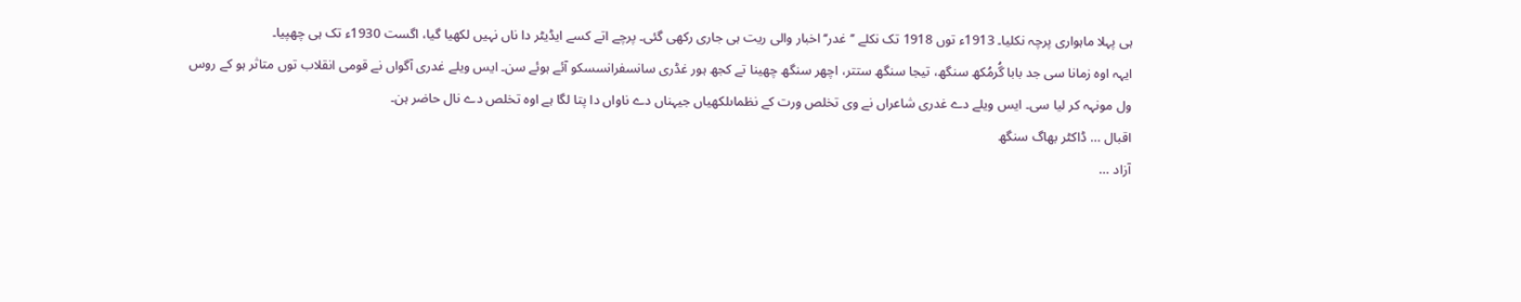ہی پہلا ماہواری پرچہ نکلیا۔ 1913ء توں 1918 تک نکلے ’’غدر‘‘ اخبار والی ریت ہی جاری رکھی گئی۔ پرچے اتے کسے ایڈیٹر دا ناں نہیں لکھیا گیا، اگست 1930ء تک ہی چھپیا۔
ایہہ اوہ زمانا سی جد بابا گُرمُکھ سنگھ، تیجا سنگھ ستتر، اچھر سنگھ چھینا تے کجھ ہور غڈری سانسفرانسسکو آئے ہوئے سن۔ ایس ویلے غدری آگواں نے قومی انقلاب توں متاثر ہو کے روس ول مونہہ کر لیا سی۔ ایس ویلے دے غدری شاعراں نے وی تخلص ورت کے نظماںلکھیاں جیہناں دے ناواں دا پتا لگا ہے اوہ تخلص دے نال حاضر ہن۔
اقبال … ڈاکٹر بھاگ سنگھ
آزاد …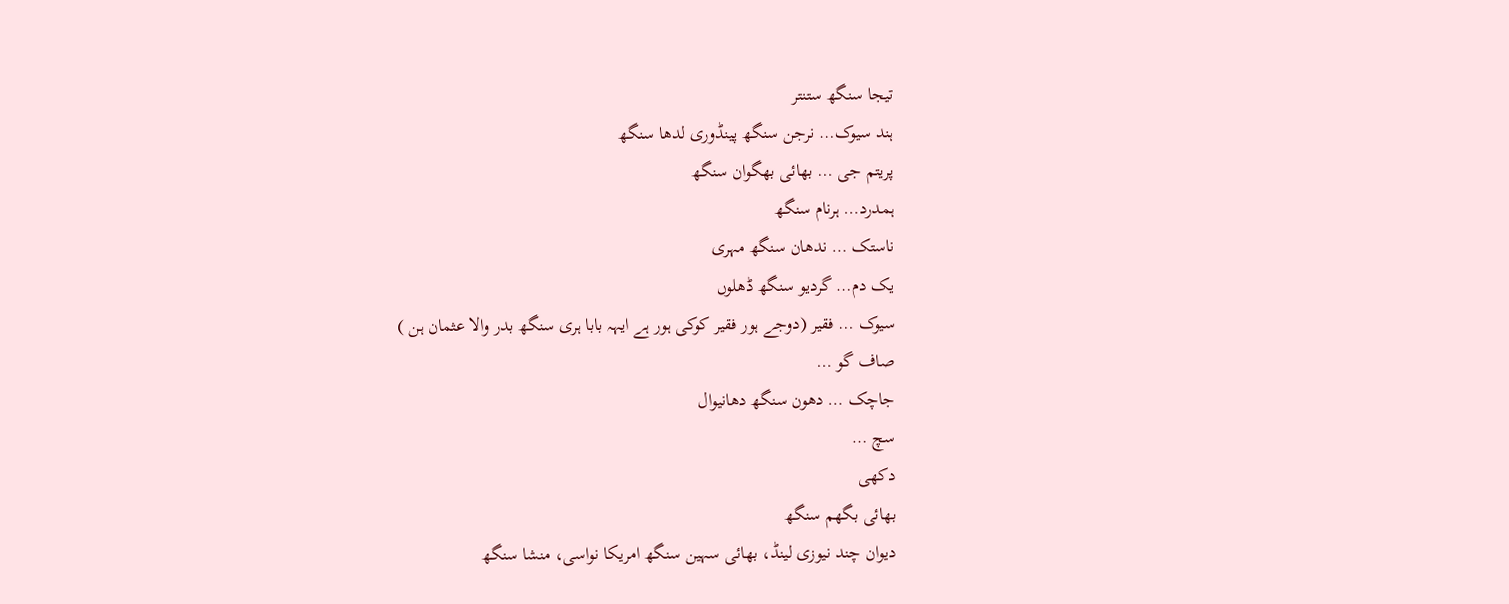تیجا سنگھ ستنتر
ہند سیوک… نرجن سنگھ پینڈوری لدھا سنگھ
پریتم جی … بھائی بھگوان سنگھ
ہمدرد… ہرنام سنگھ
ناستک … ندھان سنگھ مہری
یک دم… گردیو سنگھ ڈھلوں
سیوک … فقیر (دوجے ہور فقیر کوکی ہور ہے ایہہ بابا ہری سنگھ بدر والا عثمان ہن )
صاف گو …
جاچک … دھون سنگھ دھانیوال
سچ …
دکھی
بھائی بگھم سنگھ
دیوان چند نیوزی لینڈ، بھائی سہین سنگھ امریکا نواسی، منشا سنگھ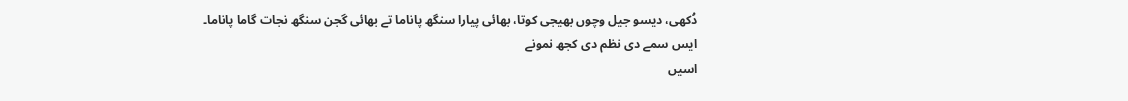دُکھی، دیسو جیل وچوں بھیجی کوتا، بھائی پیارا سنگھ پاناما تے بھائی گجن سنگھ نجات گاما پاناما۔
ایس سمے دی نظم دی کجھ نمونے
اسیں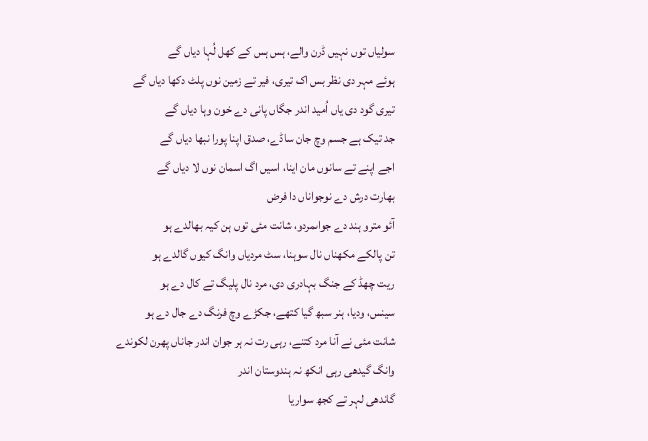سولیاں توں نہیں ڈرن والے، ہس ہس کے کھل لُہا دیاں گے
ہوئے مہر دی نظر بس اک تیری، فیر تے زمین نوں پلٹ دکھا دیاں گے
تیری گود دی یاں اُمید اندر جگاں پانی دے خون وہا دیاں گے
جد تیک ہے جسم وچ جان ساڈے، صدق اپنا پورا نبھا دیاں گے
اجے اپنے تے سانوں مان اینا، اسیں اگ اسمان نوں لا دیاں گے
بھارت درش دے نوجواناں دا فرض
آئو مترو ہند دے جواںمردو، شانت مئی توں ہن کیہ بھالدے ہو
تن پالکے مکھناں نال سوہنا، سٹ مردیاں وانگ کیوں گالدے ہو
ریت چھڈ کے جنگ بہادری دی، مرد نال پلیگ تے کال دے ہو
سینس، ودیا، ہنر سبھ گیا کتھے، جکڑے وچ فرنگ دے جال دے ہو
شانت مئی نے آنا مرد کتنے، رہی رت نہ ہر جوان اندر جاناں پھرن لکوندے
وانگ گیدھی رہی انکھ نہ ہندوستان اندر
گاندھی لہر تے کجھ سواریا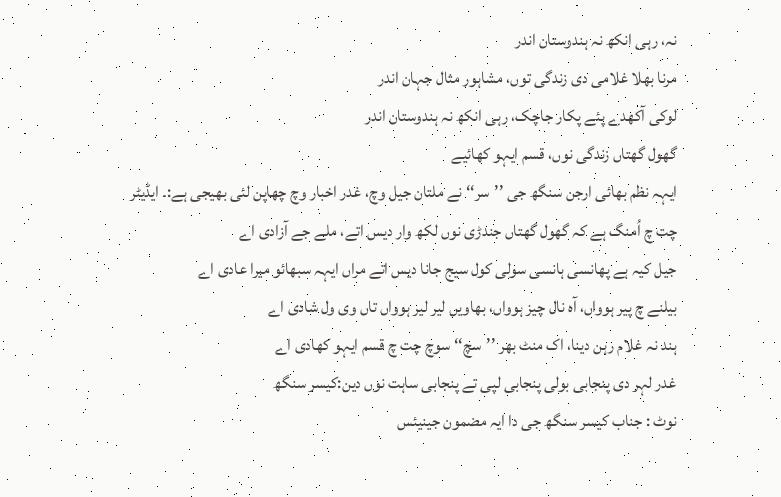نہ، رہی انکھ نہ ہندوستان اندر
مرنا بھلا غلامی دی زندگی توں، مشاہور مثال جہان اندر
لوکی آکھدے پئے پکار جاچک، رہی انکھ نہ ہندوستان اندر
گھول گھتاں زندگی نوں، قسم ایہو کھائیے
ایہہ نظم بھائی ارجن سنگھ جی ’’سر‘‘ نے ملتان جیل وچ، غدر اخبار وچ چھاپن لئی بھیجی ہے:۔ ایڈیٹر
چت چ اُمنگ ہے کہ گھول گھتاں جندڑی نوں لکھ وار دیس اتے، ملے جے آزادی اے
جیل کیہ ہے پھانسی ہانسی سولی کول سیج جانا دیس اتے مراں ایہہ سبھائو میرا عادی اے
بیلنے چ پیر ہوواں، آہ نال چیز ہوواں، بھاویں لیر لیر ہوواں تاں وی ول شادی اے
ہند نہ غلام رہن دینا، اک منٹ بھر ’’سچ‘‘ سوچ چت چ قسم ایہو کھادی اے
غدر لہر دی پنجابی بولی پنجابی لپی تے پنجابی ساہت نوں دین:کیسر سنگھ
نوٹ : جناب کیسر سنگھ جی دا ایہ مضمون جینیئس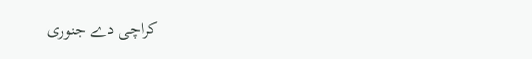کراچی دے جنوری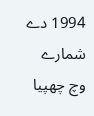1994 دے شمارے وچ چھپیا